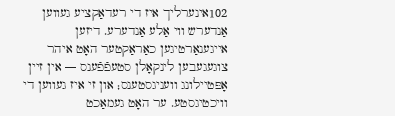102אינערליך איז די רעדאַקציע געווען אַנדערש ווי אַלע אַנדערע. דיזען אייגענאַרטיגען כאַראַקטער האָט איהר צוגעגעבען לינקאָלן סטעפֿפֿענס — אין זיין אָפּטיילונג וועניגסטענס; און זי איז געווען די וויכטיגסטע. ער האָט געמאַכט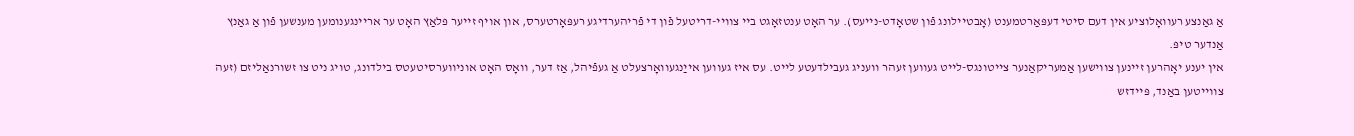אַ גאַנצע רעוואָלוציע אין דעם סיטי דעפּאַרטמענט (אָבטיילונג פֿון שטאָדט-נייעס). ער האָט ענטזאָגט ביי צוויי-דריטעל פֿון די פֿריהערדיגע רעפּאָרטערס, און אויף זייער פּלאַץ האָט ער אריינגענומען מענשען פֿון אַ גאַנץ אַנדער טיפּ.
אין יענע יאָהרען זיינען צווישען אַמעריקאַנער צייטונגס-לייט געווען זעהר וועניג געבילדעטע לייט. עס איז געווען אייַנגעוואָרצעלט אַ געפֿיהל, אַז דער, וואָס האָט אוניווערסיטעטס בילדונג, טויג ניט צו זשורנאַליזם (זעה צווייטען באַנד, פּיידזש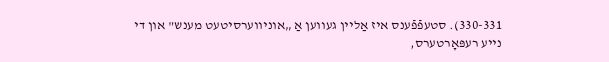330-331). סטעפֿפֿענס איז אַליין געווען אַ „אוניווערסיטעט מענש" און די נייע רעפּאָרטערס,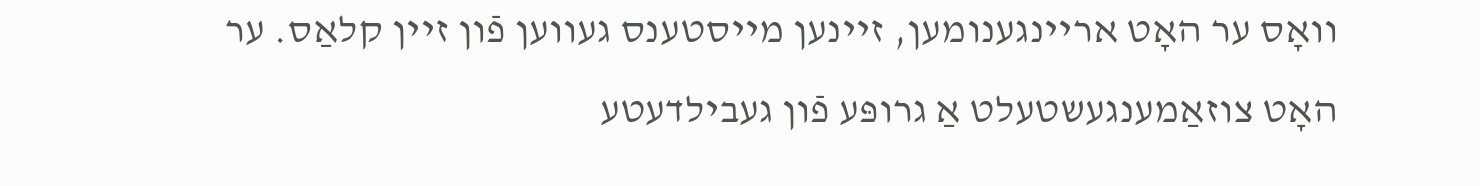וואָס ער האָט אריינגענומען, זיינען מייסטענס געווען פֿון זיין קלאַס. ער האָט צוזאַמענגעשטעלט אַ גרופּע פֿון געבילדעטע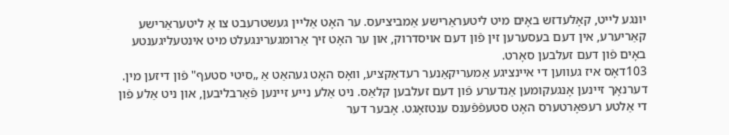יונגע לייט, קאָלעדזש באָים מיט ליטעראַרישע אַמביציעס. ער האָט אַליין געשטרעבט צו אַ ליטעראַרישע קאַריערע, אין דעם בעסערען זין פֿון דעם אויסדרוק, און ער האָט זיך אַרומגערינגעלט מיט אינטעליגענטע באָים פֿון דעם זעלבען סאָרט.
103דאָס איז געווען די איינציגע אַמעריקאַנער רעדאַקציע, וואָס האָט געהאַט אַ „סיטי סטעף" פֿון דיזען מין.
דערנאָך זיינען אָנגעקומען אַנדערע פֿון דעם זעלבען קלאַס. ניט אַלע נייע זיינען פֿאַרבליבען, און ניט אַלע פֿון די אַלטע רעפּאָרטערס האָט סטעפֿפֿענס ענטזאָגט. אָבער דער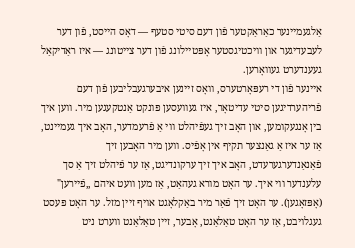אַלגעמיינער כאַראַקטער פֿון דעם סיטי סטעף — דאָס הייסט, פֿון דער לעבעדיגער און וויכטיגסטער אָפּטיילונג פֿון דער צייטונג — איז ראַדיקאַל געענדערט געוואָרען.
איינער פֿון די רעפּאָרטערס, וואָס זיינען איבערגעבליבען פֿון דעם פֿריהערדיגען סיטי עדיטאָר, איז געוועסען פּונקט אַנטקעגען מיר. ווען איך בין אָנגעקומען, און האָב זיך געפֿיהלט ווי אַ פֿרעמדער, האָב איך געמיינט, אַז ער איז אַ גאַנצער תקיף אין אָפֿיס. ווען מיר האָבען זיך פֿאַנאַנדערגערעדט, האָב איך זיך ערקונדיגט, אַז ער פֿיהלט זיך אַ סך עלענדער ווי איך. ער האָט מורא געהאַט, אַז מען וועט איהם „פֿיירען" (אָפּזאָגען). ער האָט זיך פֿאַר מיר באַקלאָגט אויף זיין מזל. ער האָט פּעסט געגלויבט, אַז ער האָט טאַלאַנט, אָבער, זיין טאַלאַנט ווערט ניט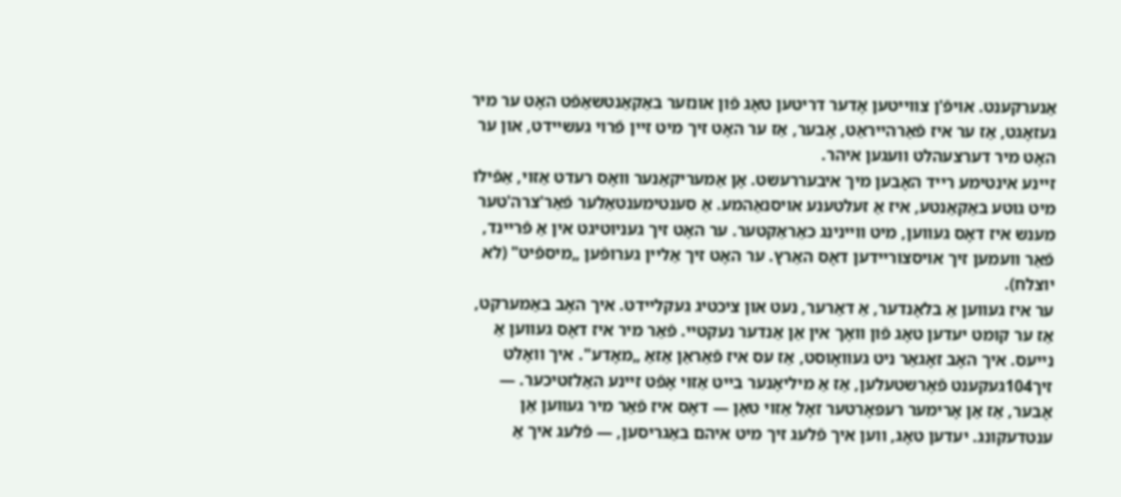אַנערקענט. אויפֿ'ן צווייטען אָדער דריטען טאָג פֿון אונזער באַקאַנטשאַפֿט האָט ער מיר געזאָגט, אַז ער איז פֿאַרהייראַט, אָבער, אַז ער האָט זיך מיט זיין פֿרוי געשיידט, און ער האָט מיר דערצעהלט וועגען איהר.
זיינע אינטימע רייד האָבען מיך איבעררעשט. אָן אַמעריקאַנער וואָס רעדט אַזוי, אַפֿילו מיט גוטע באַקאַנטע, איז אַ זעלטענע אויסנאַהמע. אַ סענטימענטאַלער פֿאַר'צרה'טער מענש איז דאָס געווען, מיט וויינינג כאַראַקטער. ער האָט זיך געניוטיגט אין אַ פֿריינד, פֿאַר וועמען זיך אויסצוריידען דאָס האַרץ. ער האָט זיך אַליין גערופֿען „מיספֿיט" (לא יוצלח).
ער איז געווען אַ בלאָנדער, אַ דאַרער, נעט און ציכטיג געקליידט. איך האָב באַמערקט, אַז ער קומט יעדען טאָג פֿון וואָך אין אַן אַנדער נעקטיי. פֿאַר מיר איז דאָס געווען אַ נייעס. איך האָב זאָגאַר ניט געוואָוסט, אַז עס איז פֿאַראַן אַזאַ „מאָדע". איך וואָלט זיך104געקענט פֿאָרשטעלען, אַז אַ מיליאָנער בייט אַזוי אָפֿט זיינע האַלזטיכער. — אָבער, אַז אַן אָרימער רעפּאָרטער זאָל אַזוי טאָן — דאָס איז פֿאַר מיר געווען אַן ענטדעקונג. יעדען טאָג, ווען איך פֿלעג זיך מיט איהם באַגריסען, — פֿלעג איך אַ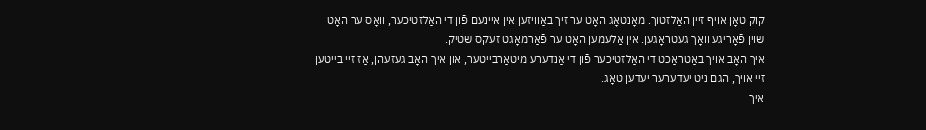קוק טאָן אויף זיין האַלזטוך. מאָנטאָג האָט ער זיך באַוויזען אין איינעם פֿון די האַלזטיכער, וואָס ער האָט שוין פֿאָריגע וואָך געטראָגען. אין אַלעמען האָט ער פֿאַרמאָגט זעקס שטיק.
איך האָב אויך באַטראַכט די האַלזטיכער פֿון די אַנדערע מיטאַרבייטער, און איך האָב געזעהן, אַז זיי בייטען זיי אויך, הגם ניט יעדערער יעדען טאָג.
איך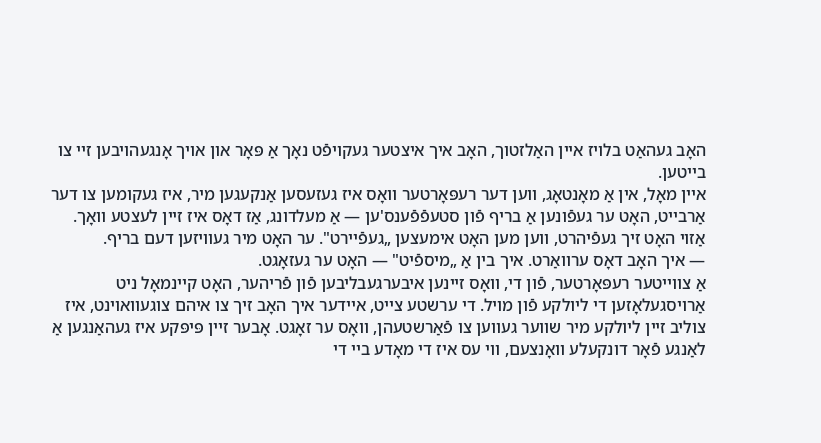האָב געהאַט בלויז איין האַלזטוך, האָב איך איצטער געקויפֿט נאָך אַ פּאָר און אויך אָנגעהויבען זיי צו בייטען.
איין מאָל, אין אַ מאָנטאָג, ווען דער רעפּאָרטער וואָס איז געזעסען אַנקעגען מיר, איז געקומען צו דער אַרבייט, האָט ער געפֿונען אַ בריף פֿון סטעפֿפֿענס'ען — אַ מעלדונג, אַז דאָס איז זיין לעצטע וואָך. אַזוי האָט זיך געפֿיהרט, ווען מען האָט אימעצען „געפֿיירט". ער האָט מיר געוויזען דעם בריף.
— איך האָב דאָס ערוואַרט. איך בין אַ „מיספֿיט" — האָט ער געזאָגט.
אַ צווייטער רעפּאָרטער, פֿון די, וואָס זיינען איבערגעבליבען פֿון פֿריהער, האָט קיינמאָל ניט אַרויסגעלאָזען די ליולקע פֿון מויל. די ערשטע צייט, איידער איך האָב זיך צו איהם צוגעוואוינט, איז צוליב זיין ליולקע מיר שווער געווען צו פֿאַרשטעהן, וואָס ער זאָגט. אָבער זיין פּיפּקע איז געהאַנגען אַ לאַנגע פֿאָר דונקעלע וואָנצעם, ווי עס איז די מאָדע ביי די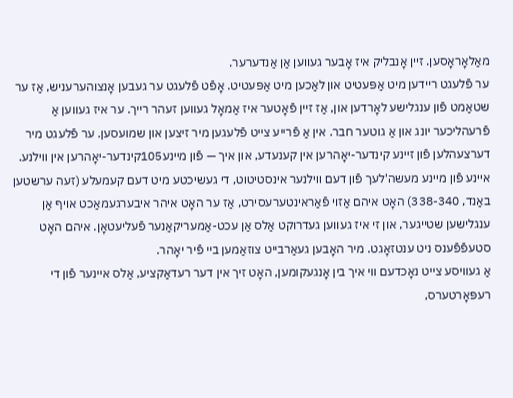מאַלאָראָסען. זיין אָנבליק איז אָבער געווען אַן אַנדערער.
ער פֿלעגט ריידען מיט אַפּעטיט און לאַכען מיט אַפּעטיט. אָפֿט פֿלעגט ער געבען אָנצוהערעניש, אַז ער שטאַמט פֿון ענגלישע לאָרדען און, אַז זיין פֿאָטער איז אַמאָל געווען זעהר רייך. ער איז געווען אַ פֿרעהליכער יונג און אַ גוטער חבר. אין אַ פֿרייע צייט פֿלעגען מיר זיצען און שמועסען. ער פֿלעגט מיר דערצעהלען פֿון זיינע קינדער-יאָהרען אין קענעדע, און איך — פֿון מיינע105קינדער-יאָהרען אין ווילנע. איינע פֿון מיינע מעשה'לעך פֿון דעם ווילנער אינסטיטוט, די געשיכטע מיט דעם קעמעלע (זעה ערשטען באַנד, 338-340) האָט איהם אַזוי פֿאַראינטערעסירט, אַז ער האָט איהר איבערגעמאַכט אויף אַן ענגלישען שטייגער, און זי איז געווען געדרוקט אַלס אַן עכט-אַמעריקאַנער פֿעליעטאָן. איהם האָט סטעפֿפֿענס ניט ענטזאָגט. מיר האָבען געאַרבייט צוזאַמען ביי פֿיר יאָהר.
אַ געוויסע צייט נאָכדעם ווי איך בין אָנגעקומען, האָט זיך אין דער רעדאַקציע, אַלס איינער פֿון די רעפּאָרטערס,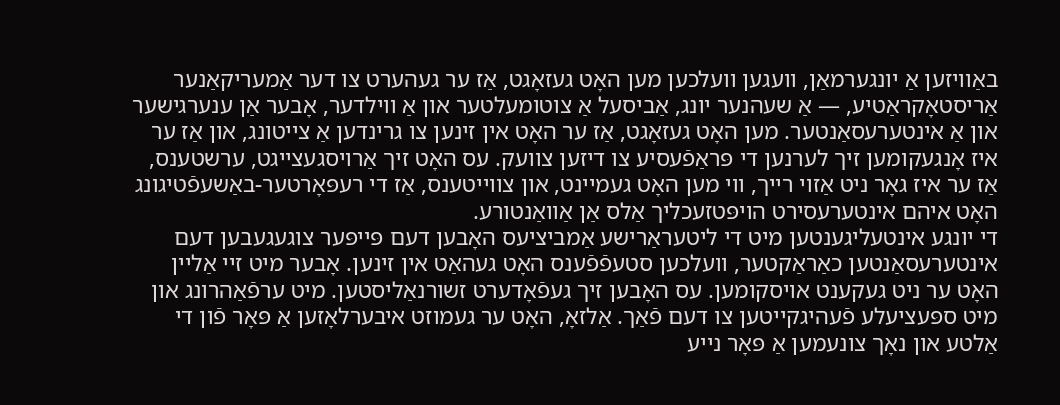באַוויזען אַ יונגערמאַן, וועגען וועלכען מען האָט געזאָגט, אַז ער געהערט צו דער אַמעריקאַנער אַריסטאָקראַטיע, — אַ שעהנער יונג, אַביסעל אַ צוטומעלטער און אַ ווילדער, אָבער אַן ענערגישער און אַ אינטערעסאַנטער. מען האָט געזאָגט, אַז ער האָט אין זינען צו גרינדען אַ צייטונג, און אַז ער איז אָנגעקומען זיך לערנען די פּראַפֿעסיע צו דיזען צוועק. עס האָט זיך אַרויסגעצייגט, ערשטענס, אַז ער איז גאָר ניט אַזוי רייך, ווי מען האָט געמיינט, און צווייטענס, אַז די רעפּאָרטער-באַשעפֿטיגונג האָט איהם אינטערעסירט הויפּטזעכליך אַלס אַן אַוואַנטורע.
די יונגע אינטעליגענטען מיט די ליטעראַרישע אַמביציעס האָבען דעם פּייפּער צוגעגעבען דעם אינטערעסאַנטען כאַראַקטער, וועלכען סטעפֿפֿענס האָט געהאַט אין זינען. אָבער מיט זיי אַליין האָט ער ניט געקענט אויסקומען. עס האָבען זיך געפֿאָדערט זשורנאַליסטען. מיט ערפֿאַהרונג און מיט ספּעציעלע פֿעהיגקייטען צו דעם פֿאַך. אַלזאָ, האָט ער געמוזט איבערלאָזען אַ פּאָר פֿון די אַלטע און נאָך צונעמען אַ פּאָר נייע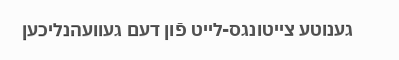גענוטע צייטונגס-לייט פֿון דעם געוועהנליכען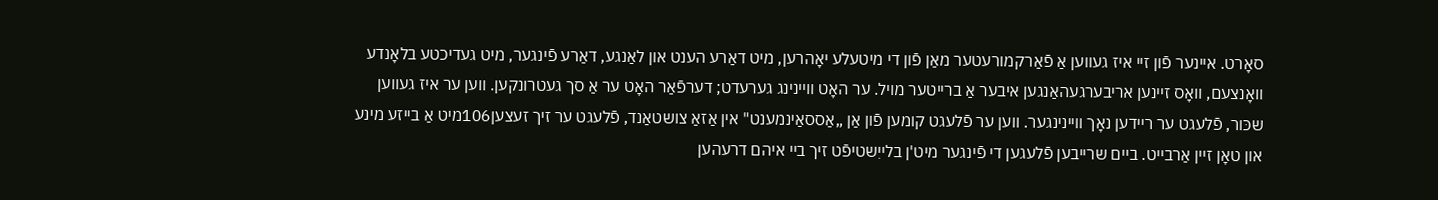סאָרט. איינער פֿון זיי איז געווען אַ פֿאַרקמורעטער מאַן פֿון די מיטעלע יאָהרען, מיט דאַרע הענט און לאַנגע, דאַרע פֿינגער, מיט געדיכטע בלאָנדע וואָנצעם, וואָס זיינען אריבערגעהאַנגען איבער אַ ברייטער מויל. ער האָט וויינינג גערעדט; דערפֿאַר האָט ער אַ סך געטרונקען. ווען ער איז געווען שכּור, פֿלעגט ער ריידען נאָך וויינינגער. ווען ער פֿלעגט קומען פֿון אַן „אַססאַינמענט" אין אַזאַ צושטאַנד, פֿלעגט ער זיך זעצען106מיט אַ בייזע מינע און טאָן זיין אַרבייט. ביים שרייבען פֿלעגען די פֿינגער מיט'ן בלייִשטיפֿט זיך ביי איהם דרעהען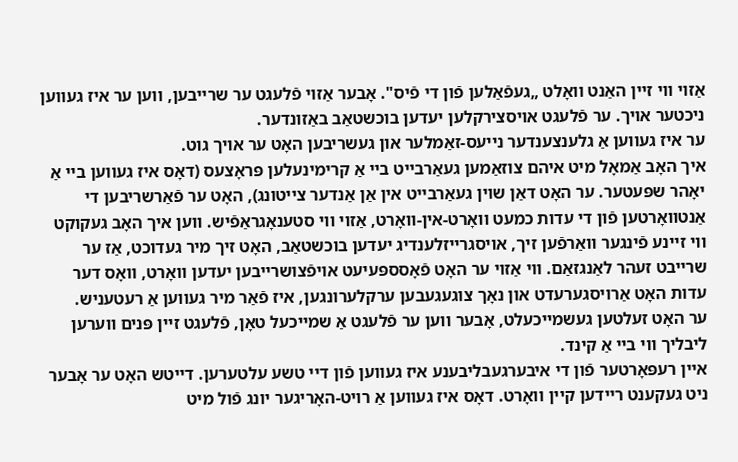אַזוי ווי זיין האַנט וואָלט „געפֿאַלען פֿון די פֿיס". אָבער אַזוי פֿלעגט ער שרייבען, ווען ער איז געווען ניכטער אויך. ער פֿלעגט אויסצירקלען יעדען בוכשטאַב באַזונדער.
ער איז געווען אַ גלענצענדער נייעס-זאַמלער און געשריבען האָט ער אויך גוט.
איך האָב אַמאָל מיט איהם צוזאַמען געאַרבייט ביי אַ קרימינעלען פּראָצעס (דאָס איז געווען ביי אַ יאָהר שפּעטער. ער האָט דאַן שוין געאַרבייט אין אַן אַנדער צייטונג), האָט ער פֿאַרשריבען די אַנטוואָרטען פֿון די עדות כמעט וואָרט-אין-וואָרט, אַזוי ווי סטענאָגראַפֿיש. ווען איך האָב געקוקט ווי זיינע פֿינגער וואַרפֿען זיך, אויסגרייזלענדיג יעדען בוכשטאַב, האָט זיך מיר געדוכט, אַז ער שרייבט זעהר לאַנגזאַם. ווי אַזוי ער האָט פֿאָסספּעיעט אויפֿצושרייבען יעדען וואָרט, וואָס דער עדות האָט אַרויסגערעדט און נאָך צוגעגעבען ערקלערונגען, איז פֿאַר מיר געווען אַ רעטעניש.
ער האָט זעלטען געשמייכעלט, אָבער ווען ער פֿלעגט אַ שמייכעל טאָן, פֿלעגט זיין פּנים ווערען ליבליך ווי ביי אַ קינד.
איין רעפּאָרטער פֿון די איבערגעבליבענע איז געווען פֿון דיי טשע עלטערען. דייטש האָט ער אָבער ניט געקענט ריידען קיין וואָרט. דאָס איז געווען אַ רויט-האָריגער יונג פֿול מיט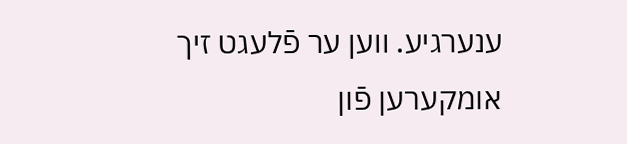ענערגיע. ווען ער פֿלעגט זיך אומקערען פֿון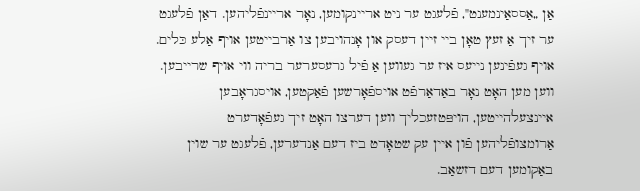אַן „אַססאַינמענט", פֿלעגט ער ניט אריינקומען, נאָר אריינפֿליהען. דאַן פֿלעגט ער זיך אַ זעץ טאָן ביי זיין דעסק און אָנהויבען צו אַרבייטען אויף אַלע כּלים. אויף געפֿינען נייעס איז ער געווען אַ פֿיל גרעסערער בריה ווי אויף שרייבען. ווען מען האָט נאָר באַדאַרפֿט אויספֿאָרשען פֿאַקטען, אויסגראָבען איינצעלהייטען, הויפּטזעכליך ווען דערצו האָט זיך געפֿאָדערט אַרומצופֿליהען פֿון איין עק שטאָדט ביז דעם אַנדערען, פֿלעגט ער שוין באַקומען דעם דזשאַב.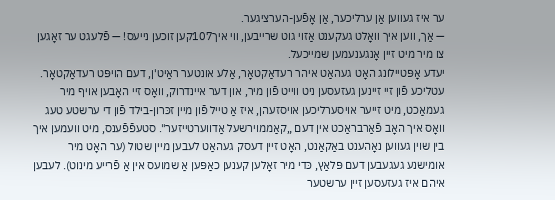ער איז געווען אַן ערליכער, אַן אָפֿען-הערציגער.
— אַך, ווען איך וואָלט געקענט אַזוי גוט שרייבען, ווי איך107קען זוכען נייעס! — פֿלעגט ער זאָגען צו מיר מיט זיין אָנגענעמען שמייכעל.
יעדע אָפּטיילונג האָט געהאַט איהר רעדאַקטאָר, אַלע אונטער ראַיט'ן, דעם הויפּט רעדאַקטאָר. עטליכע פֿון זיי זיינען געזעסען ניט ווייט פֿון מיר, און דער איינדרוק, וואָס זיי האָבען אויף מיר געמאַכט, מיט זייער אויסערליכען אויסזעהן, איז אַ טייל פֿון מיין זכּרון-בילד פֿון די ערשטע טעג וואָס איך האָב פֿאַרבראַכט אין דעם „קאַממוירשעל אַדווערטייזער". סטעפֿפֿענס, מיט וועמען איך בין שוין געווען נאָהענט באַקאַנט, האָט זיין דעסק געהאַט לעבען מיין שטול (ער האָט מיר אומישנע געגעבען דעם פּלאַץ, כּדי מיר זאָלען קענען כאַפּען אַ שמועס אין אַ פֿרייע מינוט). לעבען איהם איז געזעסען זיין ערשטער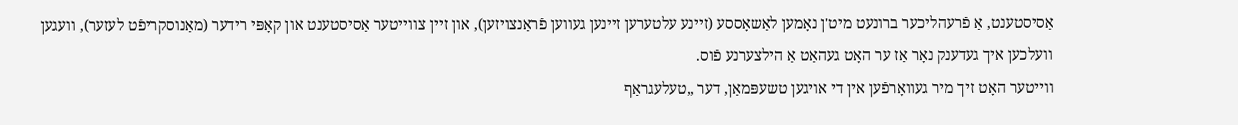אַסיסטענט, אַ פֿרעהליכער ברונעט מיט'ן נאָמען לאַשאָססע (זיינע עלטערען זיינען געווען פֿראַנצויזען), און זיין צווייטער אַסיסטענט און קאָפּי רידער (מאַנוסקריפֿט לעזער), וועגען וועלכען איך געדענק נאָר אַז ער האָט געהאַט אַ הילצערנע פֿוס.
ווייטער האָט זיך מיר געוואָרפֿען אין די אויגען טשעפּמאַן, דער „טעלעגראַף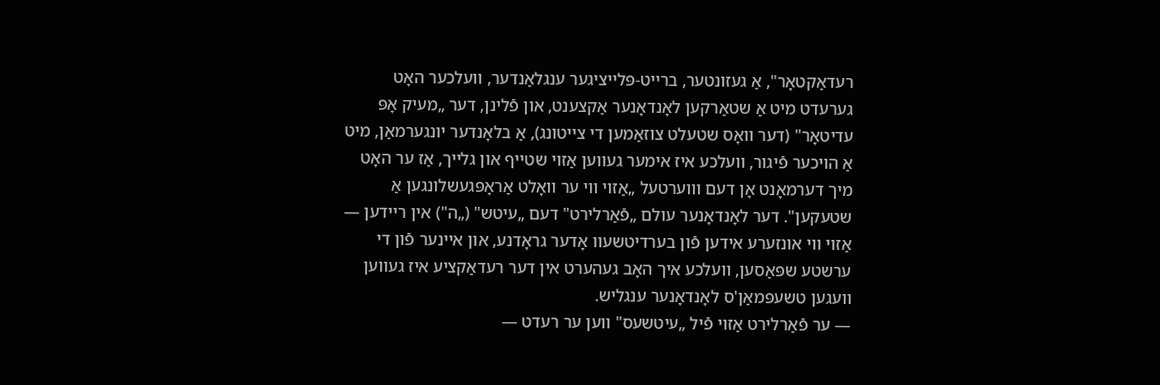רעדאַקטאָר", אַ געזונטער, ברייט-פּלייציגער ענגלאַנדער, וועלכער האָט גערעדט מיט אַ שטאַרקען לאָנדאָנער אַקצענט, און פֿלינן, דער „מעיק אָפּ עדיטאָר" (דער וואָס שטעלט צוזאַמען די צייטונג), אַ בלאָנדער יונגערמאַן, מיט אַ הויכער פֿיגור, וועלכע איז אימער געווען אַזוי שטייף און גלייך, אַז ער האָט מיך דערמאָנט אָן דעם וווערטעל „אַזוי ווי ער וואָלט אַראָפּגעשלונגען אַ שטעקען". דער לאָנדאָנער עולם „פֿאַרלירט" דעם „עיטש" („ה") אין ריידען — אַזוי ווי אונזערע אידען פֿון בערדיטשעוו אָדער גראָדנע, און איינער פֿון די ערשטע שפּאַסען, וועלכע איך האָב געהערט אין דער רעדאַקציע איז געווען וועגען טשעפּמאַן'ס לאָנדאָנער ענגליש.
— ער פֿאַרלירט אַזוי פֿיל „עיטשעס" ווען ער רעדט —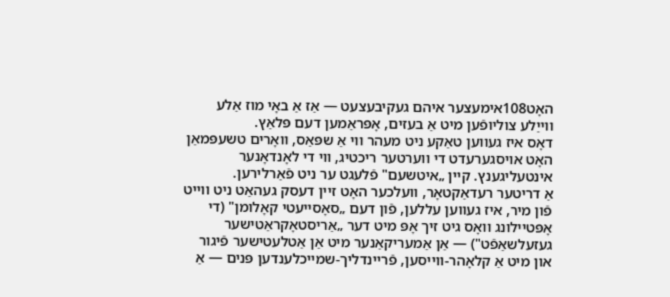האָט108אימעצער איהם געקיבעצעט — אַז אַ באָי מוז אַלע ווייַלע צוליופֿען מיט אַ בעזים, אָפּראַמען דעם פּלאַץ.
דאָס איז געווען טאַקע ניט מעהר ווי אַ שפּאַס, וואָרים טשעפּמאַן האָט אויסגערעדט די ווערטער ריכטיג, ווי די לאָנדאָנער אינטעליגענץ. קיין „איטשעם" פֿלעגט ער ניט פֿאַרלירען.
אַ דריטער רעדאַקטאָר, וועלכער האָט זיין דעסק געהאַט ניט ווייט פֿון מיר, איז געווען עללען, פֿון דעם „סאָסייעטי קאָלומן" (די אָפּטיילונג וואָס גיט זיך אָפּ מיט דער „אַריסטאָקראַטישער געזעלשאַפֿט") — אַן אַמעריקאַנער מיט אַן אַטלעטישער פֿיגור און מיט אַ קלאָהר-ווייסען, פֿריינדליך-שמייכלענדען פּנים — אַ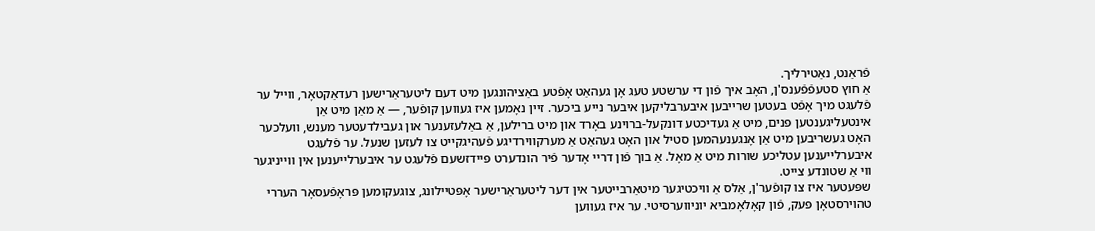פֿראַנט, נאַטירליך.
אַ חוץ סטעפֿפֿענס'ן, האָב איך פֿון די ערשטע טעג אָן געהאַט אָפֿטע באַציהונגען מיט דעם ליטעראַרישען רעדאַקטאָר, ווייל ער פֿלעגט מיך אָפֿט בעטען שרייבען איבערבליקען איבער נייע ביכער. זיין נאָמען איז געווען קופֿער, — אַ מאַן מיט אַן אינטעליגענטען פּנים, מיט אַ געדיכטע דונקעל-ברוינע באָרד און מיט ברילען, אַ באַלעזענער און געבילדעטער מענש, וועלכער האָט געשריבען מיט אַן אָנגענעהמען סטיל און האָט געהאַט אַ מערקווירדיגע פֿעהיגקייט צו לעזען שנעל. ער פֿלעגט איבערלייענען עטליכע שורות מיט אַ מאָל. אַ בוך פֿון דריי אָדער פֿיר הונדערט פּיידזשעם פֿלעגט ער איבערלייענען אין ווייניגער ווי אַ שטונדע צייט.
שפּעטער איז צו קופֿער'ן, אַלס אַ וויכטיגער מיטאַרבייטער אין דער ליטעראַרישער אָפּטיילונג, צוגעקומען פּראָפֿעסאָר העררי טהוירסטאָן פּעק, פֿון קאָלאָמביא יוניווערסיטי. ער איז געווען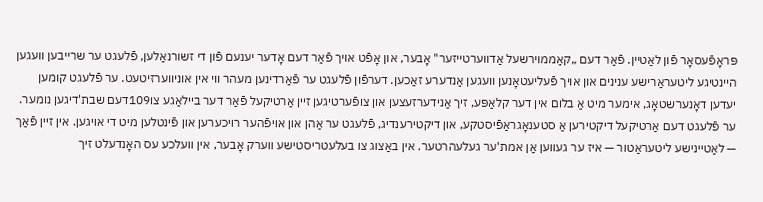פּראָפֿעסאָר פֿון לאַטיין. פֿאַר דעם „קאַממוירשעל אַדווערטייזער" אָבער, און אָפֿט אויך פֿאַר דעם אָדער יענעם פֿון די זשורנאַלען, פֿלעגט ער שרייבען וועגען היינטיגע ליטעראַרישע ענינים און אויך פֿעליעטאָנען וועגען אַנדערע זאַכען. דערפֿון פֿלעגט ער פֿאַרדינען מעהר ווי אין אוניווערזיטעט. ער פֿלעגט קומען יעדען דאָנערשטאָג, אימער מיט אַ בלום אין דער קלאַפּע, זיך אַנידערזעצען און צופֿערטיגען זיין אַרטיקעל פֿאַר דער ביילאַגע צו109דעם שבת'דיגען נומער. ער פֿלעגט דעם אַרטיקעל דיקטירען אַ סטענאָגראַפֿיסטקע, און דיקטירענדיג, פֿלעגט ער אַהן און אויפֿהער רויכערען און פֿינטלען מיט די אויגען. אין זיין פֿאַך — לאַטיינישע ליטעראַטור — איז ער געווען אַן אמת'ער געלעהרטער. אין באַצוג צו בעלעטריסטישע ווערק אָבער, אין וועלכע עס האָנדעלט זיך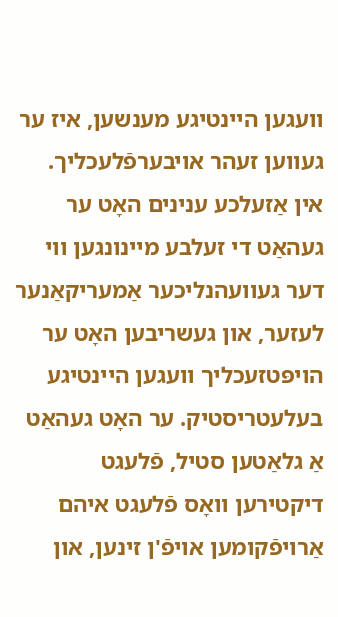וועגען היינטיגע מענשען, איז ער געווען זעהר אויבערפֿלעכליך. אין אַזעלכע ענינים האָט ער געהאַט די זעלבע מיינונגען ווי דער געוועהנליכער אַמעריקאַנער לעזער, און געשריבען האָט ער הויפּטזעכליך וועגען היינטיגע בעלעטריסטיק. ער האָט געהאַט אַ גלאַטען סטיל, פֿלעגט דיקטירען וואָס פֿלעגט איהם אַרויפֿקומען אויפֿ'ן זינען, און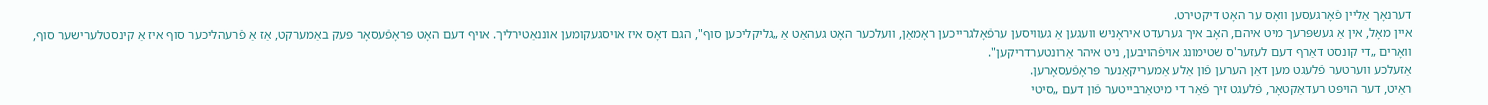דערנאָך אַליין פֿאָרגעסען וואָס ער האָט דיקטירט.
איין מאָל, אין אַ געשפּרעך מיט איהם, האָב איך גערעדט איראָניש וועגען אַ געוויסען ערפֿאָלגרייכען ראָמאַן, וועלכער האָט געהאַט אַ „גליקליכען סוף", הגם דאָס איז אויסגעקומען אוננאַטירליך. אויף דעם האָט פּראָפֿעסאָר פּעק באַמערקט, אַז אַ פֿרעהליכער סוף איז אַ קינסטלערישער סוף, וואָרים „די קונסט דאַרף דעם לעזער'ס שטימונג אויפֿהויבען, ניט איהר אַרונטערדריקען".
אַזעלכע ווערטער פֿלעגט מען דאַן הערען פֿון אַלע אַמעריקאַנער פּראָפֿעסאָרען.
ראַיט, דער הויפּט רעדאַקטאָר, פֿלעגט זיך פֿאַר די מיטאַרבייטער פֿון דעם „סיטי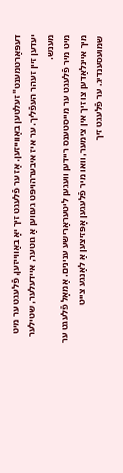דעפּאַרטמענט" זעלטען באַווייזען. אַז ער פֿלעגט זיך יאָ באַווייזען, פֿלעגט ער מיט יעדען זיין זעהר העפֿליך. ער איז איבערהויפּט געווען אַ גוטער, איידעלער, שטילער מענש.
מיט מיר פֿלעגט ער מייסטענס ריידען וועגען ליטעראַרישע ענינים. אַמאָל פֿלעגט ער מיך איינלאַדען צו זיך אין צימער, וואו מיר פֿלעגען אָפּזיצען אַ לאַנגע צייט שמועסענדיג. ער פֿלעגט זיך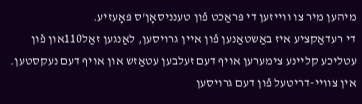מיהען מיר צו ווייזען די פּראַכט פֿון טענניסאָן'ס פּאָעזיע.
די רעדאַקציע איז באַשטאַנען פֿון איין גרויסען, לאַנגען זאַל110און פֿון עטליכע קליינע צימערען אויף דעם זעלבען עטאַזש און אויף דעם נעקסטען. אין צוויי-דריטעל פֿון דעם גרויסען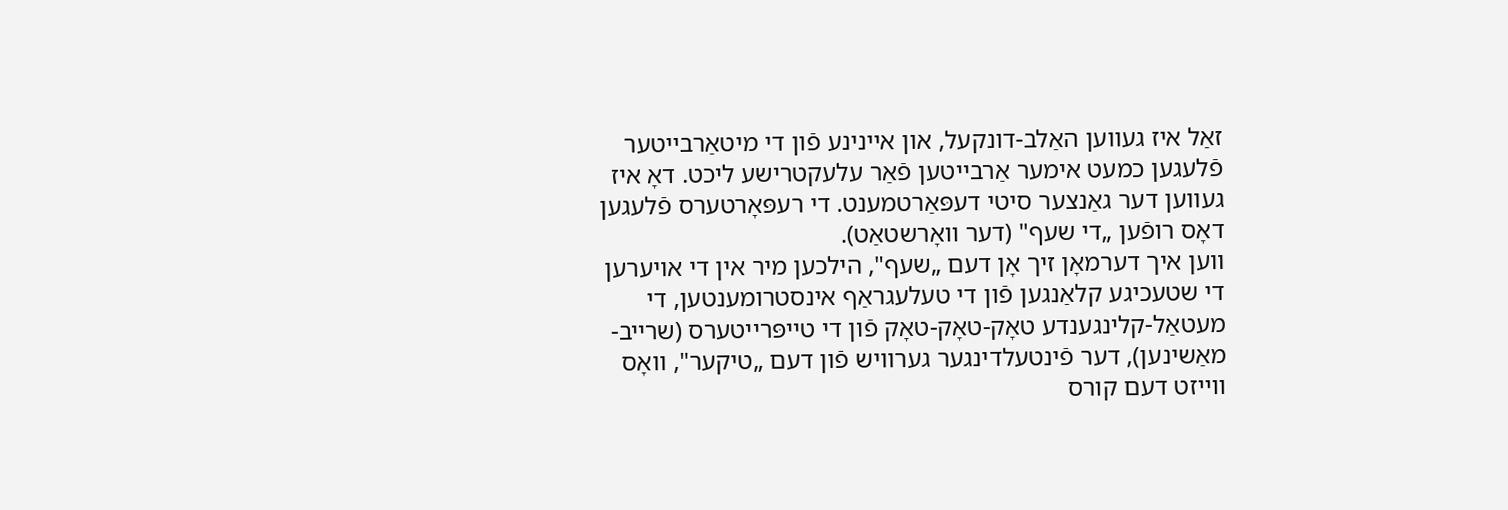זאַל איז געווען האַלב-דונקעל, און איינינע פֿון די מיטאַרבייטער פֿלעגען כמעט אימער אַרבייטען פֿאַר עלעקטרישע ליכט. דאָ איז געווען דער גאַנצער סיטי דעפּאַרטמענט. די רעפּאָרטערס פֿלעגען דאָס רופֿען „די שעף" (דער וואָרשטאַט).
ווען איך דערמאָן זיך אָן דעם „שעף", הילכען מיר אין די אויערען די שטעכיגע קלאַנגען פֿון די טעלעגראַף אינסטרומענטען, די מעטאַל-קלינגענדע טאָק-טאָק-טאָק פֿון די טייפּרייטערס (שרייב-מאַשינען), דער פֿינטעלדינגער גערוויש פֿון דעם „טיקער", וואָס ווייזט דעם קורס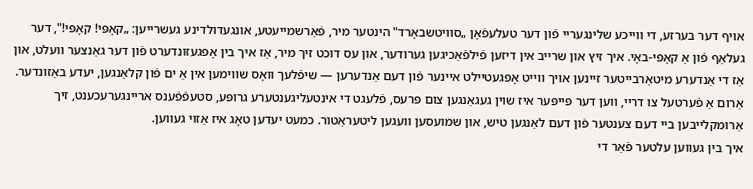אויף דער בערזע, די ווייכע שלינגעריי פֿון דער טעלעפֿאָן „סוויטשבאָרד" הינטער מיר, פֿאַרשמייעטע, אונגעדולדינע געשרייען: „קאָפּי! קאָפּי!", דער געלאַף פֿון אַ קאָפּי-באָי. איך זיץ און שרייב אין דיזען פֿילפֿאַכיגען גערודער, און עס דוכט זיך מיר, אַז איך בין אָפּגעזונדערט פֿון דער גאַנצער וועלט, און אַז די אַנדערע מיטאַרבייטער זיינען אויך ווייט אָפּגעטיילט איינער פֿון דעם אַנדערען — שיפֿלעך וואָס שווימען אין אַ ים פֿון קלאַנגען, יעדע באַזונדער.
אַרום אַ פֿערטעל צו דריי, ווען דער פּייפּער איז שוין געגאַנגען צום פּרעס, פֿלעגט די אינטעליגענטערע גרופּע, סטעפֿפֿענס אריינגערעכענט, זיך אַרומקלייבען ביי דעם צענטער פֿון דעם לאַנגען טיש, און שמועסען וועגען ליטעראַטור. כמעט יעדען טאָג איז אַזוי געווען.
איך בין געווען עלטער פֿאַר די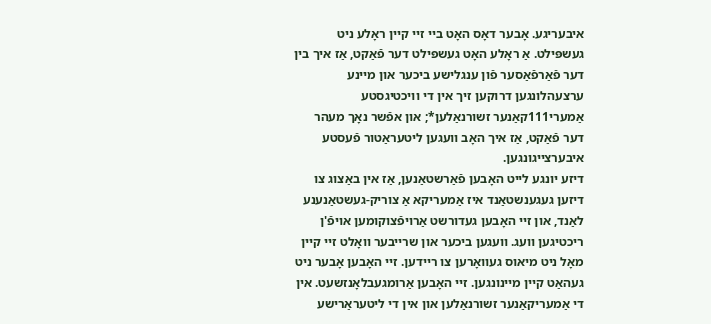איבעריגע. אָבער דאָס האָט ביי זיי קיין ראָלע ניט געשפּילט. אַ ראָלע האָט געשפּילט דער פֿאַקט, אַז איך בין דער פֿאַרפֿאַסער פֿון ענגלישע ביכער און מיינע ערצעהלונגען דרוקען זיך אין די וויכטיגסטע אַמערי111קאַנער זשורנאַלען*; און אפֿשר נאָך מעהר דער פֿאַקט, אַז איך האָב וועגען ליטעראַטור פֿעסטע איבערצייגונגען.
דיזע יונגע לייט האָבען פֿאַרשטאַנען, אַז אין באַצוג צו דיזען געגענשטאַנד איז אַמעריקא אַ צוריק-געשטאַנענע לאַנד, און זיי האָבען געדורשט אַרויפֿצוקומען אויפֿ'ן ריכטיגען וועג. וועגען ביכער און שרייבער וואָלט זיי קיין מאָל ניט מיאוס געוואָרען צו ריידען. זיי האָבען אָבער ניט געהאַט קיין מיינונגען. זיי האָבען אַרומגעבלאָנזשעט. אין די אַמעריקאַנער זשורנאַלען און אין די ליטעראַרישע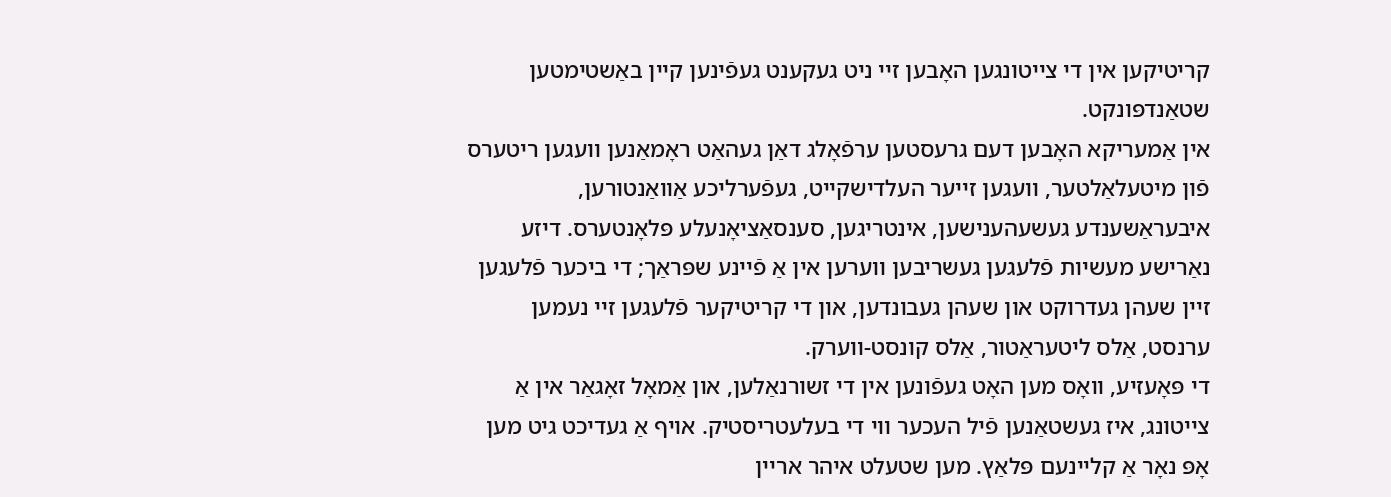קריטיקען אין די צייטונגען האָבען זיי ניט געקענט געפֿינען קיין באַשטימטען שטאַנדפּונקט.
אין אַמעריקא האָבען דעם גרעסטען ערפֿאָלג דאַן געהאַט ראָמאַנען וועגען ריטערס פֿון מיטעלאַלטער, וועגען זייער העלדישקייט, געפֿערליכע אַוואַנטורען, איבעראַשענדע געשעהענישען, אינטריגען, סענסאַציאָנעלע פּלאָנטערס. דיזע נאַרישע מעשיות פֿלעגען געשריבען ווערען אין אַ פֿיינע שפּראַך; די ביכער פֿלעגען זיין שעהן געדרוקט און שעהן געבונדען, און די קריטיקער פֿלעגען זיי נעמען ערנסט, אַלס ליטעראַטור, אַלס קונסט-ווערק.
די פּאָעזיע, וואָס מען האָט געפֿונען אין די זשורנאַלען, און אַמאָל זאָגאַר אין אַ צייטונג, איז געשטאַנען פֿיל העכער ווי די בעלעטריסטיק. אויף אַ געדיכט גיט מען אָפּ נאָר אַ קליינעם פּלאַץ. מען שטעלט איהר אריין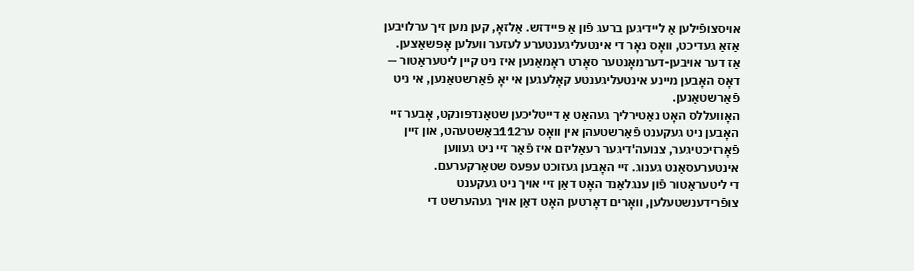אויסצופֿילען אַ ליידיגען ברעג פֿון אַ פּיידזש. אַלזאָ, קען מען זיך ערלויבען אַזאַ געדיכט, וואָס נאָר די אינטעליגענטערע לעזער וועלען אָפּשאַצען.
אַז דער אויבען-דערמאָנטער סאָרט ראָמאַנען איז ניט קיין ליטעראַטור — דאָס האָבען מיינע אינטעליגענטע קאָלעגען אי יאָ פֿאַרשטאַנען, אי ניט פֿאַרשטאַנען.
האָוועללס האָט נאַטירליך געהאַט אַ דייטליכען שטאַנדפּונקט, אָבער זיי האָבען ניט געקענט פֿאַרשטעהן אין וואָס ער112באַשטעהט, און זיין פֿאָרזיכטיגער, צנועה'דיגער רעאַליזם איז פֿאַר זיי ניט געווען אינטערעסאַנט גענוג. זיי האָבען געזוכט עפּעס שטאַרקערעם.
די ליטעראַטור פֿון ענגלאַנד האָט דאַן זיי אויך ניט געקענט צופֿרידענשטעלען, וואָרים דאָרטען האָט דאַן אויך געהערשט די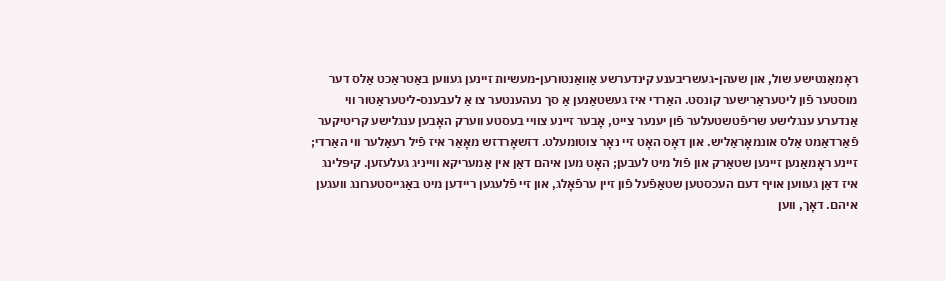ראָמאַנטישע שול, און שעהן-געשריבענע קינדערשע אַוואַנטורען-מעשיות זיינען געווען באַטראַכט אַלס דער מוסטער פֿון ליטעראַרישער קונסט. האַרדי איז געשטאַנען אַ סך נעהענטער צו אַ לעבענס-ליטעראַטור ווי אַנדערע ענגלישע שריפֿטשטעלער פֿון יענער צייט, אָבער זיינע צוויי בעסטע ווערק האָבען ענגלישע קריטיקער פֿאַרדאַמט אַלס אונמאָראַליש. און דאָס האָט זיי נאָר צוטומעלט. דזשאָרדזש מאָאַר איז פֿיל רעאַלער ווי האַרדי; זיינע ראָמאַנען זיינען שטאַרק און פֿול מיט לעבען; האָט מען איהם דאַן אין אַמעריקא ווייניג געלעזען. קיפּלינג איז דאַן געווען אויף דעם העכסטען שטאַפֿעל פֿון זיין ערפֿאָלג, און זיי פֿלעגען ריידען מיט באַגייסטערונג וועגען איהם. דאָך, ווען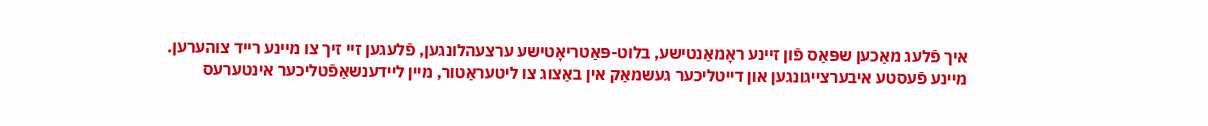איך פֿלעג מאַכען שפּאַס פֿון זיינע ראָמאַנטישע, בלוט-פּאַטריאָטישע ערצעהלונגען, פֿלעגען זיי זיך צו מיינע רייד צוהערען.
מיינע פֿעסטע איבערצייגונגען און דייטליכער געשמאַק אין באַצוג צו ליטעראַטור, מיין ליידענשאַפֿטליכער אינטערעס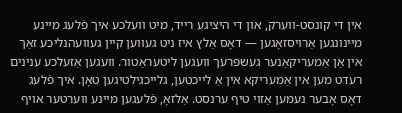אין די קונסט-ווערק, און די היציגע רייד, מיט וועלכע איך פֿלעג מיינע מיינונגען אַרויסזאָגען — דאָס אַלץ איז ניט געווען קיין געוועהנליכע זאַך אין אַן אַמעריקאַנער געשפּרעך וועגען ליטעראַטור. וועגען אַזעלכע ענינים רעדט מען אין אַמעריקא אין אַ לייכטען, גלייכגילטיגען טאָן. איך פֿלעג דאָס אָבער נעמען אַזוי טיף ערנסט. אַלזאָ, פֿלעגען מיינע ווערטער אויף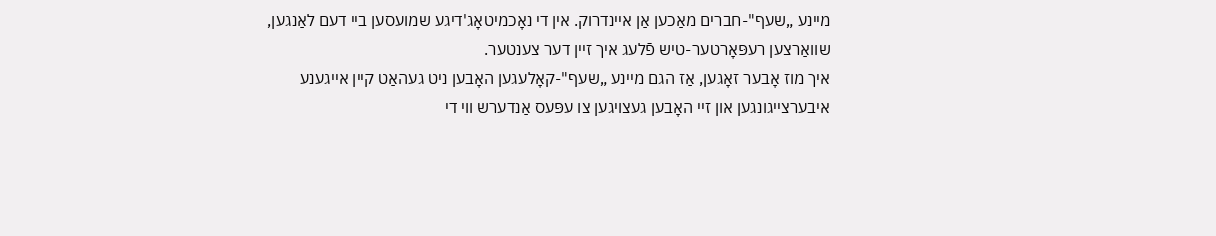מיינע „שעף"-חברים מאַכען אַן איינדרוק. אין די נאָכמיטאָג'דיגע שמועסען ביי דעם לאַנגען, שוואַרצען רעפּאָרטער-טיש פֿלעג איך זיין דער צענטער.
איך מוז אָבער זאָגען, אַז הגם מיינע „שעף"-קאָלעגען האָבען ניט געהאַט קיין אייגענע איבערצייגונגען און זיי האָבען געצויגען צו עפּעס אַנדערש ווי די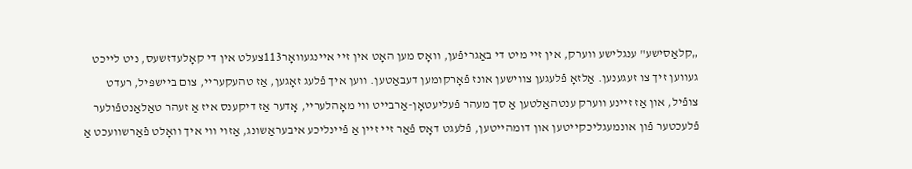„קלאַסישע" ענגלישע ווערק, אין זיי מיט די באַגריפֿען, וואָס מען האָט אין זיי איינגעוואָר113צעלט אין די קאָלעדזשעס, ניט לייכט געווען זיך צו זעגענען. אַלזאָ פֿלעגען צווישען אונז פֿאָרקומען דעבאַטען. ווען איך פֿלעג זאָגען, אַז טהעקעריי, צום ביישפּיל, רעדט צופֿיל, און אַז זיינע ווערק ענטהאַלטען אַ סך מעהר פֿעליעטאָן-אַרבייט ווי מאָהלעריי, אָדער אַז דיקענס איז אַ זעהר טאַלאַנטפֿולער פֿלעכטער פֿון אונמעגליכקייטען און דומהייטען, פֿלעגט דאָס פֿאַר זיי זיין אַ פֿיינליכע איבעראַשונג, אַזוי ווי איך וואָלט פֿאַרשוועכט אַ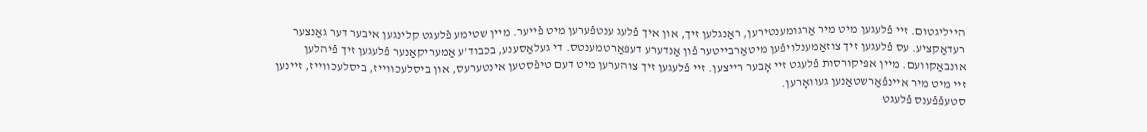הייליגטום. זיי פֿלעגען מיט מיר אַרגומענטירען, ראַנגלען זיך, און איך פֿלעג ענטפֿערען מיט פֿייער. מיין שטימע פֿלעגט קלינגען איבער דער גאַנצער רעדאַקציע. עס פֿלעגען זיך צוזאַמענלויפֿען מיטאַרבייטער פֿון אַנדערע דעפּאַרטמענטס. די געלאַסענע, בכבוד'ע אַמעריקאַנער פֿלעגען זיך פֿיהלען אונבאַקוועם. מיין אפּיקורסות פֿלעגט זיי אָבער רייצען. זיי פֿלעגען זיך צוהערען מיט דעם טיפֿסטען אינטערעס, און ביסלעכווייז, ביסלעכווייז, זיינען זיי מיט מיר איינפֿאַרשטאַנען געוואָרען.
סטעפֿפֿענס פֿלעגט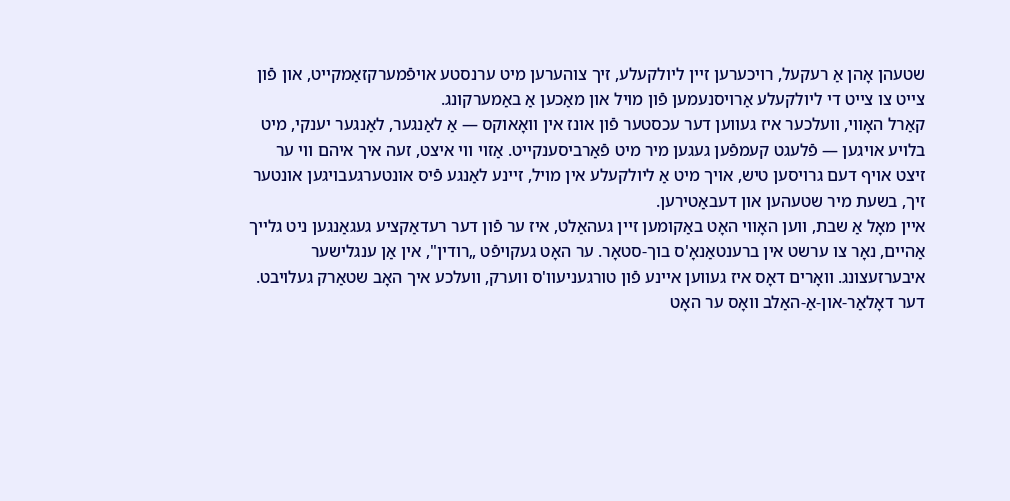שטעהן אָהן אַ רעקעל, רויכערען זיין ליולקעלע, זיך צוהערען מיט ערנסטע אויפֿמערקזאַמקייט, און פֿון צייט צו צייט די ליולקעלע אַרויסנעמען פֿון מויל און מאַכען אַ באַמערקונג.
קאַרל האָווי, וועלכער איז געווען דער עכסטער פֿון אונז אין וואָאוקס — אַ לאַנגער, לאַנגער יענקי, מיט בלויע אויגען — פֿלעגט קעמפֿען געגען מיר מיט פֿאַרביסענקייט. אַזוי ווי איצט, זעה איך איהם ווי ער זיצט אויף דעם גרויסען טיש, אויך מיט אַ ליולקעלע אין מויל, זיינע לאַנגע פֿיס אונטערגעבויגען אונטער זיך, בשעת מיר שטעהען און דעבאַטירען.
איין מאָל אַ שבת, ווען האָווי האָט באַקומען זיין געהאַלט, איז ער פֿון דער רעדאַקציע געגאַנגען ניט גלייך אַהיים, נאָר צו ערשט אין ברענטאַנאָ'ס בוך-סטאָר. ער האָט געקויפֿט „רודין", אין אַן ענגלישער איבערזעצונג. וואָרים דאָס איז געווען איינע פֿון טורגעניעוו'ס ווערק, וועלכע איך האָב שטאַרק געלויבט.
דער דאָלאַר-און-אַ-האַלב וואָס ער האָט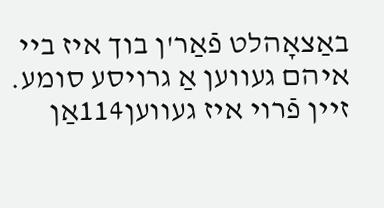באַצאָהלט פֿאַר'ן בוך איז ביי איהם געווען אַ גרויסע סומע. זיין פֿרוי איז געווען114אַן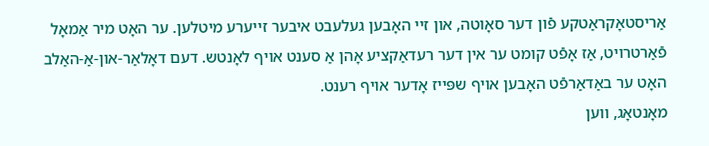אַריסטאָקראַטקע פֿון דער סאָוטה, און זיי האָבען געלעבט איבער זייערע מיטלען. ער האָט מיר אַמאָל פֿאַרטרויט, אַז אָפֿט קומט ער אין דער רעדאַקציע אָהן אַ סענט אויף לאָנטש. דעם דאָלאַר-און-אַ-האַלב האָט ער באַדאַרפֿט האָבען אויף שפּייז אָדער אויף רענט.
מאָנטאָג, ווען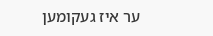ער איז געקומען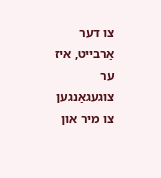צו דער אַרבייט, איז ער צוגעגאַנגען צו מיר און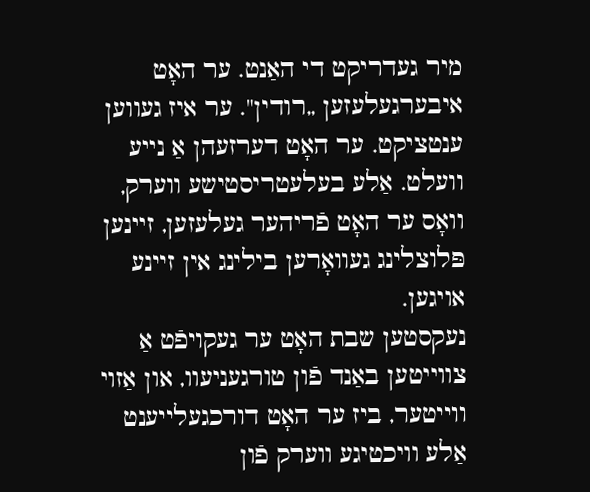מיר געדריקט די האַנט. ער האָט איבערגעלעזען „רודין". ער איז געווען ענטציקט. ער האָט דערזעהן אַ נייע וועלט. אַלע בעלעטריסטישע ווערק, וואָס ער האָט פֿריהער געלעזען, זיינען פּלוצלינג געוואָרען בילינג אין זיינע אויגען.
נעקסטען שבת האָט ער געקויפֿט אַ צווייטען באַנד פֿון טורגעניעוו, און אַזוי ווייטער, ביז ער האָט דורכגעלייענט אַלע וויכטיגע ווערק פֿון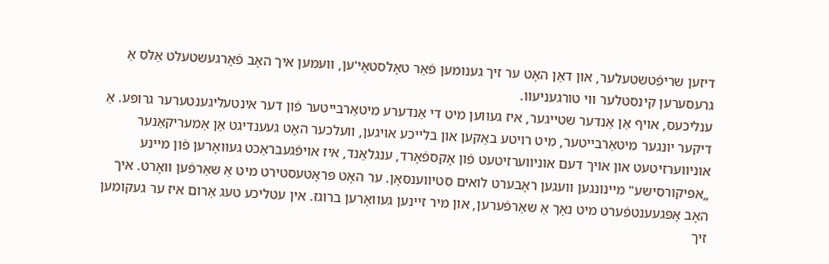דיזען שריפֿטשטעלער, און דאַן האָט ער זיך גענומען פֿאַר טאָלסטאָי'ען, וועמען איך האָב פֿאָרגעשטעלט אַלס אַ גרעסערען קינסטלער ווי טורגעניעוו.
ענליכעס, אויף אַן אַנדער שטייגער, איז געווען מיט די אַנדערע מיטאַרבייטער פֿון דער אינטעליגענטערער גרופּע. אַ דיקער יונגער מיטאַרבייטער, מיט רויטע באַקען און בלייכע אויגען, וועלכער האָט געענדיגט אַן אַמעריקאַנער אוניווערזיטעט און אויך דעם אוניווערזיטעט פֿון אָקספֿאָרד, ענגלאַנד, איז אויפֿגעבראַכט געוואָרען פֿון מיינע „אפּיקורסישע" מיינונגען וועגען ראָבערט לואים סטיווענסאָן. ער האָט פּראָטעסטירט מיט אַ שאַרפֿען וואָרט. איך האָב אָפּגעענטפֿערט מיט נאָך אַ שאַרפֿערען, און מיר זיינען געוואָרען ברוגז. אין עטליכע טעג אַרום איז ער געקומען זיך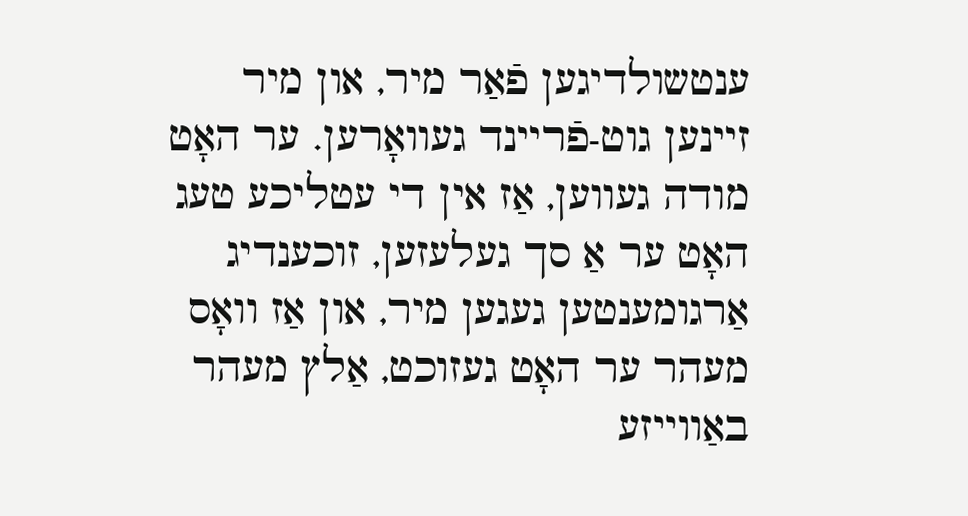ענטשולדיגען פֿאַר מיר, און מיר זיינען גוט-פֿריינד געוואָרען. ער האָט מודה געווען, אַז אין די עטליכע טעג האָט ער אַ סך געלעזען, זוכענדיג אַרגומענטען געגען מיר, און אַז וואָס מעהר ער האָט געזוכט, אַלץ מעהר באַווייזע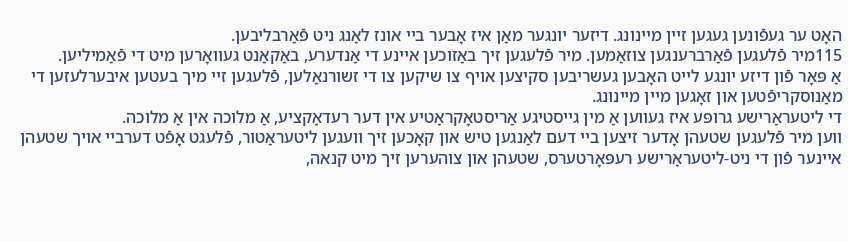האָט ער געפֿונען געגען זיין מיינונג. דיזער יונגער מאַן איז אָבער ביי אונז לאַנג ניט פֿאַרבליבען.
115מיר פֿלעגען פֿאַרברענגען צוזאַמען. מיר פֿלעגען זיך באַזוכען איינע די אַנדערע, באַקאַנט געוואָרען מיט די פֿאַמיליען.
אַ פּאָר פֿון דיזע יונגע לייט האָבען געשריבען סקיצען אויף צו שיקען צו די זשורנאַלען, פֿלעגען זיי מיך בעטען איבערלעזען די מאַנוסקריפֿטען און זאָגען מיין מיינונג.
די ליטעראַרישע גרופּע איז געווען אַ מין גייסטיגע אַריסטאָקראַטיע אין דער רעדאַקציע, אַ מלוכה אין אַ מלוכה.
ווען מיר פֿלעגען שטעהן אָדער זיצען ביי דעם לאַנגען טיש און קאָכען זיך וועגען ליטעראַטור, פֿלעגט אָפֿט דערביי אויך שטעהן איינער פֿון די ניט-ליטעראַרישע רעפּאָרטערס, שטעהן און צוהערען זיך מיט קנאה,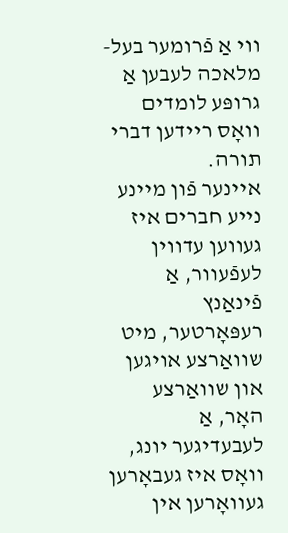ווי אַ פֿרומער בעל-מלאכה לעבען אַ גרופּע לומדים וואָס ריידען דברי תורה.
איינער פֿון מיינע נייע חברים איז געווען עדווין לעפֿעוור, אַ פֿינאַנץ רעפּאָרטער, מיט שוואַרצע אויגען און שוואַרצע האָר, אַ לעבעדיגער יונג, וואָס איז געבאָרען געוואָרען אין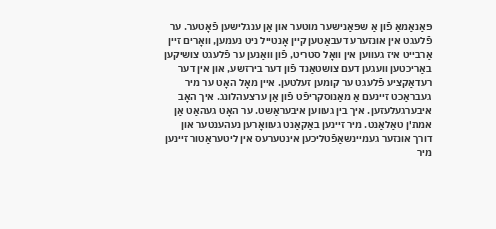פּאַנאַמאַ פֿון אַ שפּאַנישער מוטער און אַן ענגלישען פֿאָטער. ער פֿלעגט אין אונזערע דעבאַטען קיין אָנטייל ניט נעמען, וואָרים זיין אַרבייט איז געווען אין וואָל סטריט, פֿון וואַנען ער פֿלעגט צושיקען באַריכטען וועגען דעם צושטאַנד פֿון דער בירזשע, און אין דער רעדאַקציע פֿלעגט ער קומען זעלטען. איין מאָל האָט ער מיר געבראַכט זיינעם אַ מאַנוסקריפֿט פֿון אַן ערצעהלונג. איך האָב איבערגעלעזען. איך בין געווען איבעראַשט. ער האָט געהאַט אַן אמת'ן טאַלאַנט. מיר זיינען באַקאַנט געוואָרען נעהענטער און דורך אונזער געמיינשאַפֿטליכען אינטערעס אין ליטעראַטור זיינען מיר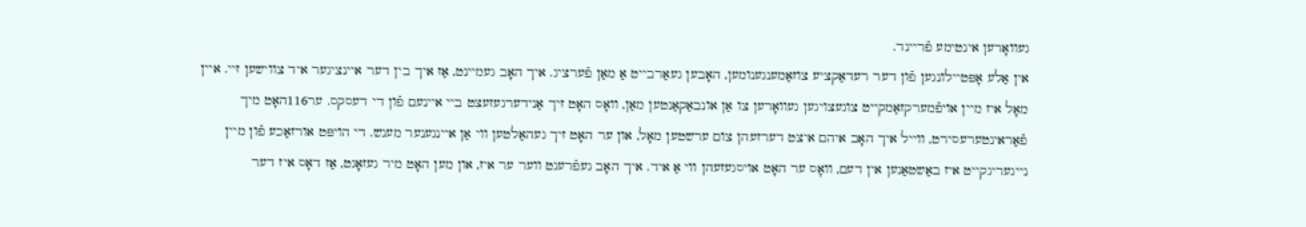געוואָרען אינטימע פֿריינד.
אין אַלע אָפּטיילונגען פֿון דער רעדאַקציע צוזאַמענגענומען, האָבען געאַרבייט אַ מאַן פֿערציג. איך האָב געמיינט, אַז איך בין דער איינציגער איד צווישען זיי. איין מאָל איז מיין אויפֿמערקזאַמקייט צוגעצויגען געוואָרען צו אַן אונבאַקאַנטען מאַן, וואָס האָט זיך אַנידערגעזעצט ביי איינעם פֿון די דעסקס. ער116האָט מיך פֿאַראינטערעסירט, ווייל איך האָב איהם איצט דערזעהן צום ערשטען מאָל, און ער האָט זיך געהאַלטען ווי אַן איינגענער מענש. די הויפּט אורזאַכע פֿון מיין נייגעריגקייט איז באַשטאַנען אין דעם, וואָס ער האָט אויסגעזעהן ווי אַ איד. איך האָב געפֿרעגט ווער ער איז, און מען האָט מיר געזאָגט, אַז דאָס איז דער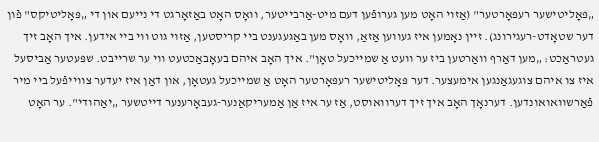„פּאָליטישער רעפּאָרטער" (אַזוי האָט מען גערופֿען דעם מיט-אַרבייטער, וואָס האָט באַזאָרגט די נייעם און די „פּאָליטיקס" פֿון דער שטאָדט-רעגירונג). זיין נאָמען איז געווען אַזאַ, וואָס מען באַגעגענט ביי קריסטען, אַזוי גוט ווי ביי אידען. איך האָב זיך געטראַכט: „מען דאַרף וואַרטען ביז ער וועט אַ שמייכעל טאָן". איך האָב איהם בעאָבאַכטעט ווי ער שרייבט. שפּעטער אַביסעל איז צו איהם צוגעגאַנגען אימעצער. דער פּאָליטישער רעפּאָרטער האָט אַ שמייכעל געטאָן, און דאַן איז יעדער צווייפֿעל ביי מיר פֿאַרשוואואונדען. דערנאָך האָב איך זיך דערוואוסט, אַז ער איז אַן אַמעריקאַנער-געבאָרענער דייטשער „יאַהודי". ער האָט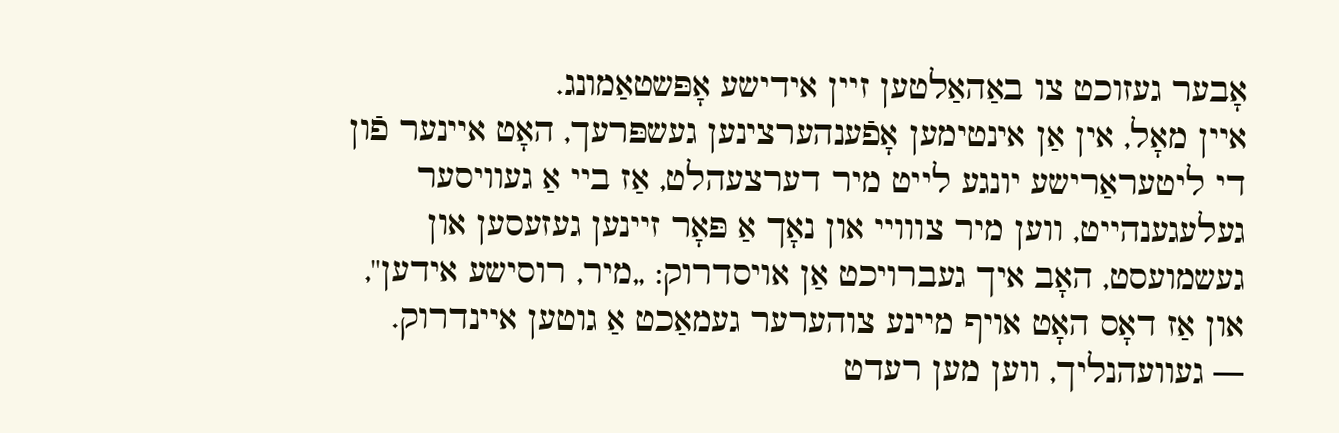אָבער געזוכט צו באַהאַלטען זיין אידישע אָפּשטאַמונג.
איין מאָל, אין אַן אינטימען אָפֿענהערצינען געשפּרעך, האָט איינער פֿון די ליטעראַרישע יונגע לייט מיר דערצעהלט, אַז ביי אַ געוויסער געלעגענהייט, ווען מיר צווויי און נאָך אַ פּאָר זיינען געזעסען און געשמועסט, האָב איך געברויכט אַן אויסדרוק: „מיר, רוסישע אידען", און אַז דאָס האָט אויף מיינע צוהערער געמאַכט אַ גוטען איינדרוק.
— געוועהנליך, ווען מען רעדט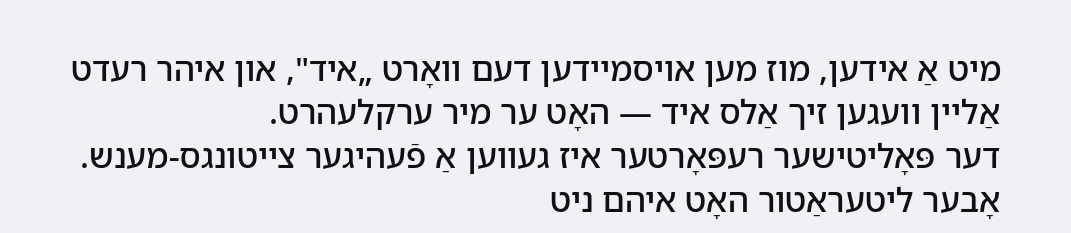מיט אַ אידען, מוז מען אויסמיידען דעם וואָרט „איד", און איהר רעדט אַליין וועגען זיך אַלס איד — האָט ער מיר ערקלעהרט.
דער פּאָליטישער רעפּאָרטער איז געווען אַ פֿעהיגער צייטונגס-מענש. אָבער ליטעראַטור האָט איהם ניט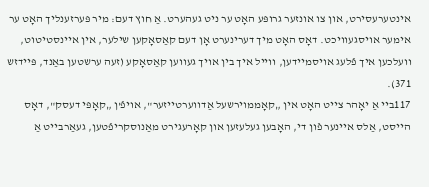אינטערעסירט, און צו אונזער גרופּע האָט ער ניט געהערט. אַ חוץ דעם: מיר פּערזענליך האָט ער אימער אויסגעוויכט. דאָס האָט מיך דערינערט אָן דעם קאַסאָקען שילער, אין איינסטיטוט, וועלכען איך פֿלעג אויסמיידען, ווייל איך בין אויך געווען קאַסאָקע (זעה ערשטען באַנד, פּיידזש 371).
117ביי אַ יאָהר צייט האָט אין „קאָממוירשעל אַדווערטייזער", אױפֿ'ן „קאָפּי דעסק", דאָס הייסט, אַלס אײנער פֿון די, האָבען געלעזען און קאָרעגירט מאַנוסקריפֿטען, געאַרבייט אַ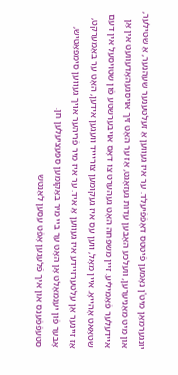יונגערמאַן מיט'ן נאָמען פֿיטטס דאָפֿפֿיעלד. ער איז געווען אַ זעלטענער שעהנער, אַ שטילער, און מיט מאַניערען, וועלכע האָבען עדות געזאָגט, אַז ער האָט זיך אױסגעהאָדעוועט אין אַן אײדעלער פֿאַמיליע. זיין משפּחה האָט געהערט צו דאָס אױבערשטע פֿון שטויסעל אין דעם שטאַאט אָהייאָ. אײן מאָל, ווען עס איז געקומען צוריײד וועגען אידען, האָט ער באַמערקט, אַז זיינער אַן עלטערזיידע איז געווען אַ איד. ער איז מיר פֿריהער אױך געווען סימפּאַטיש, אָבער פֿון יענמאָלט אָן האָט ער ביי מיר באַקומען ספּעציעלען חן.
סטעפֿפֿענס און איך פֿלעגען אָפֿט עסען לאַנטש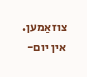צוזאַמען. אין יום-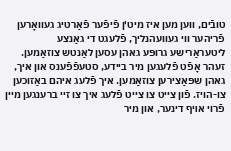טובֿים, ווען מען איז מיט'ן פֿיפֿער פֿאַרטיג געוואָרען פֿריהער ווי געוועהנליך, פֿלעגט די גאַנצע ליטעראַרישע גרופּע גאהן עסען לאַנטש צוזאַמען.
זעהר אָפֿט פֿלעגען מיר ביידע, סטעפֿפֿענס און איך, גאהן שפּאַצירען צוזאַמען. איך פֿלעג איהם באַזוכען צו-הויז. פֿון צייט צו צייט פֿלעג איך צו זיי ברענגען מיין פֿרוי אױף דינער, און מיר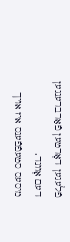פֿלעגען דאָרטען פֿאַרברענגען דעם אָוונד.
מיסעס סטעפֿפֿענס איז אױך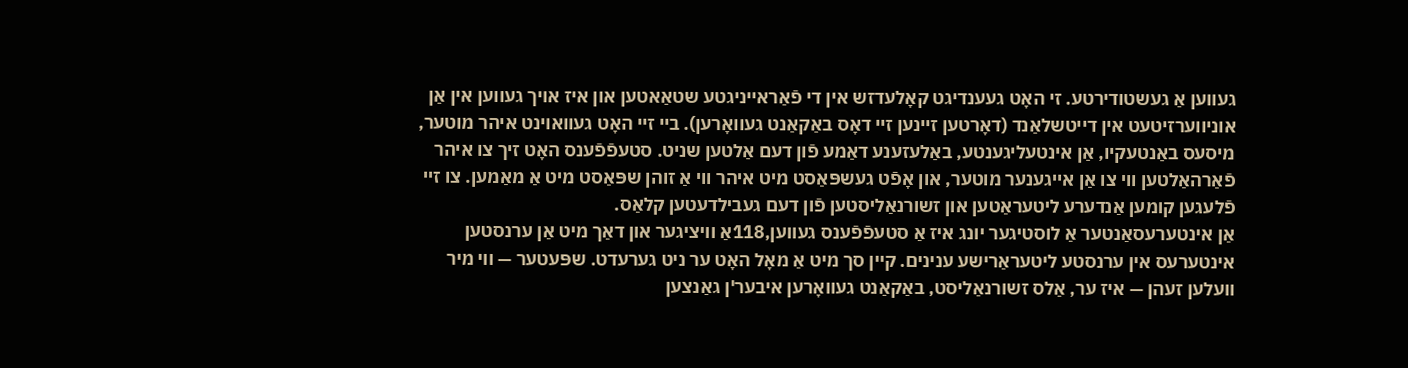געווען אַ געשטודירטע. זי האָט געענדיגט קאָלעדזש אין די פֿאַראײניגטע שטאַאטען און איז אױך געווען אין אַן אוניווערזיטעט אין דייטשלאַנד (דאָרטען זיינען זיי דאָס באַקאַנט געוואָרען). ביי זיי האָט געוואױנט איהר מוטער, מיסעס באַנטעקיו, אַן אינטעליגענטע, באַלעזענע דאַמע פֿון דעם אַלטען שניט. סטעפֿפֿענס האָט זיך צו איהר פֿאַרהאַלטען ווי צו אַן אײגענער מוטער, און אָפֿט געשפּאַסט מיט איהר ווי אַ זוהן שפּאַסט מיט אַ מאַמען. צו זיי פֿלעגען קומען אַנדערע ליטעראַטען און זשורנאַליסטען פֿון דעם געבילדעטען קלאַס.
אַן אינטערעסאַנטער אַ לוסטיגער יונג איז אַ סטעפֿפֿענס געווען,118אַ וויציגער און דאַך מיט אַן ערנסטען אינטערעס אין ערנסטע ליטעראַרישע ענינים. קיין סך מיט אַ מאָל האָט ער ניט גערעדט. שפּעטער — ווי מיר וועלען זעהן — איז ער, אַלס זשורנאַליסט, באַקאַנט געוואָרען איבער'ן גאַנצען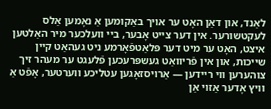לאַנד, און דאַן האָט ער אױך באַקומען אַ נאָמען אַלס לעקטשורער. אין דער צייט אָבער, ביי וועלכער מיר האַלטען איצט, האָט ער מיט דער פּלאַטפֿאָרמע ניט געהאַט קיין שייכות, און אין פֿריוואַט געשפּרעכען פֿלעגט ער מעהר זיך צוהערען ווי ריידען — אַרױסזאָגען עטליכע ווערטער, אָפֿט אַ וויץ אָדער אַזױ אַן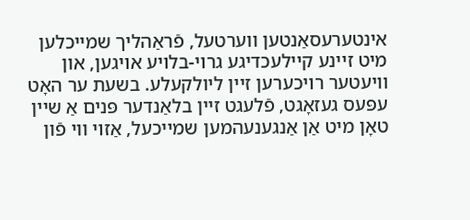אינטערעסאַנטען ווערטעל, פֿראַהליך שמייכלען מיט זיינע קיילעכדיגע גרױ-בלױע אױגען, און וויעטער רױכערען זיין ליולקעלע. בשעת ער האָט עפּעס געזאָגט, פֿלעגט זיין בלאַנדער פּנים אַ שיין טאָן מיט אַן אַנגענעהמען שמייכעל, אַזױ ווי פֿון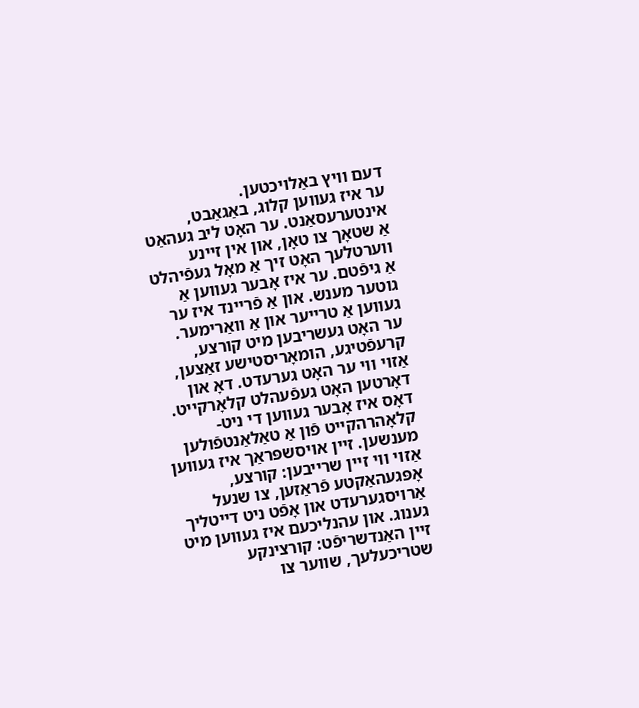דעם וויץ באַלױכטען.
ער איז געווען קלוג, באַגאַבט, אינטערעסאַנט. ער האָט ליב געהאַט אַ שטאָך צו טאָן, און אין זיינע ווערטלעך האָט זיך אַ מאָל געפֿיהלט אַ גיפֿטם. ער איז אָבער געווען אַ גוטער מענש. און אַ פֿריינד איז ער געווען אַ טרייער און אַ וואַרימער.
ער האָט געשריבען מיט קורצע, קרעפֿטיגע, הומאָריסטישע זאַצען, אַזױ ווי ער האָט גערעדט. דאָ און דאָרטען האָט געפֿעהלט קלאָרקייט. דאָס איז אָבער געווען די ניט-קלאָהרהקייט פֿון אַ טאַלאַנטפֿולען מענשען. זיין אױסשפּראַך איז געווען אַזױ ווי זיין שרייבען: קורצע, אָפּגעהאַקטע פֿראַזען, צו שנעל אַרױסגערעדט און אָפֿט ניט דייטליך גענוג. און עהנליכעם איז געווען מיט זיין האַנדשריפֿט: קורצינקע שטריכעלעך, שווער צו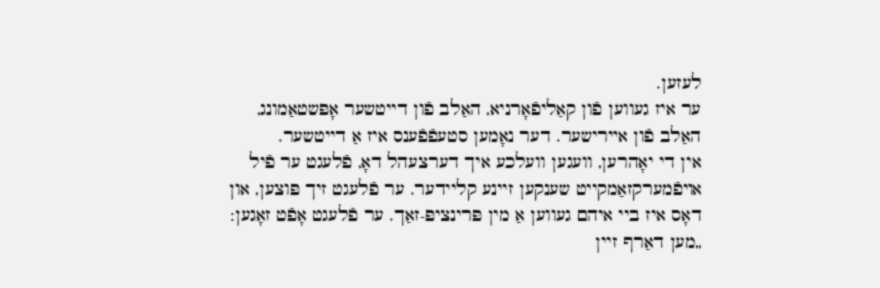לעזען.
ער איז געווען פֿון קאַליפֿאָרניא, האַלב פֿון דייטשער אָפּשטאַמונג, האַלב פֿון אײרישער. דער נאָמען סטעפֿפֿענס איז אַ דייטשער.
אין די יאָהרען, וועגען וועלכע איך דערצעהל דאָ, פֿלעגט ער פֿיל אױפֿמערקזאַמקייט שענקען זיינע קליידער. ער פֿלעגט זיך פּוצען, און דאָס איז ביי איהם געווען אַ מין פּרינציפּ-זאַך. ער פֿלעגט אָפֿט זאָגען: „מען דאַרף זיין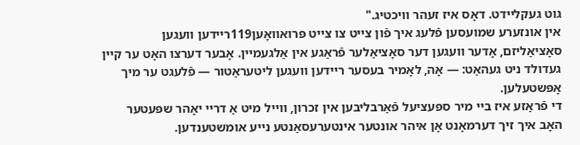גוט געקליידט. דאָס איז זעהר וויכטיג."
אין אונזערע שמועסען פֿלעג איך פֿון צייט צו צייט פּרואוואָען119ריידען וועגען סאָציאַליזם, אָדער וועגען דער סאָציאַלער פֿראַגע אין אַלגעמיין. אָבער דערצו האָט ער קיין געדולד ניט געהאַט: — אָה, לאָמיר בעסער ריידען וועגען ליטעראַטור — פֿלעגט ער מיך אָפּשטעלען.
די פֿראַזע איז ביי מיר ספּעציעל פֿאַרבליבען אין זכרון, ווייל מיט אַ דריי יאָהר שפּעטער האָב איך זיך דערמאָנט אָן איהר אונטער אינטערעסאַנטע נייע אומשטענדען.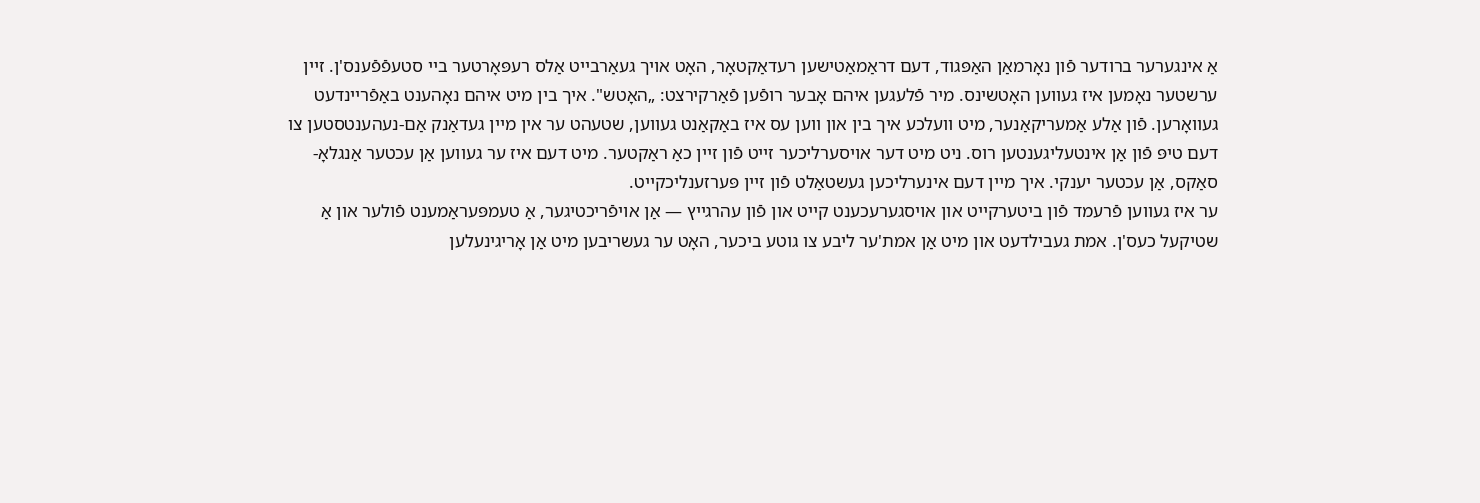אַ אינגערער ברודער פֿון נאָרמאַן האַפּגוד, דעם דראַמאַטישען רעדאַקטאָר, האָט אױך געאַרבייט אַלס רעפּאָרטער ביי סטעפֿפֿענס'ן. זיין ערשטער נאָמען איז געווען האָטשינס. מיר פֿלעגען איהם אָבער רופֿען פֿאַרקירצט: „האָטש". איך בין מיט איהם נאָהענט באַפֿריינדעט געוואָרען. פֿון אַלע אַמעריקאַנער, מיט וועלכע איך בין און ווען עס איז באַקאַנט געווען, שטעהט ער אין מיין געדאַנק אַם-נעהענטסטען צו דעם טיפּ פֿון אַן אינטעליגענטען רוס. ניט מיט דער אױסערליכער זייט פֿון זיין כאַ ראַקטער. מיט דעם איז ער געווען אַן עכטער אַנגלאָ-סאַקס, אַן עכטער יענקי. איך מיין דעם אינערליכען געשטאַלט פֿון זיין פּערזענליכקייט.
ער איז געווען פֿרעמד פֿון ביטערקייט און אױסגערעכענט קייט און פֿון עהרגייץ — אַן אױפֿריכטיגער, אַ טעמפּעראַמענט פֿולער און אַ שטיקעל כעס'ן. אמת געבילדעט און מיט אַן אמת'ער ליבע צו גוטע ביכער, האָט ער געשריבען מיט אַן אָריגינעלען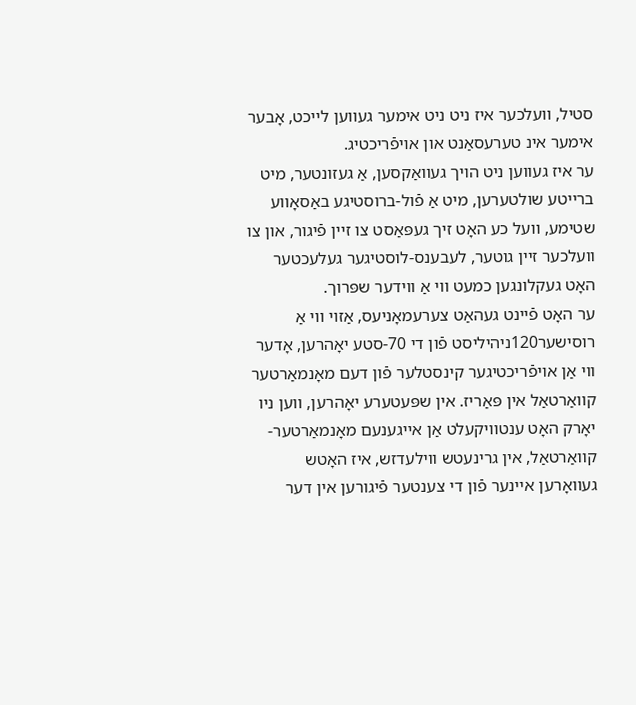סטיל, וועלכער איז ניט ניט אימער געווען לייכט, אָבער אימער אינ טערעסאַנט און אױפֿריכטיג.
ער איז געווען ניט הױך געוואַקסען, אַ געזונטער, מיט ברייטע שולטערען, מיט אַ פֿול-ברוסטיגע באַסאָווע שטימע, וועל כע האָט זיך געפּאַסט צו זיין פֿיגור, און צו וועלכער זיין גוטער, לעבענס-לוסטיגער געלעכטער האָט געקלונגען כמעט ווי אַ ווידער שפּרוך.
ער האָט פֿיינט געהאַט צערעמאָניעס, אַזױ ווי אַ רוסישער120ניהיליסט פֿון די 70-סטע יאָהרען, אָדער ווי אַן אױפֿריכטיגער קינסטלער פֿון דעם מאָנמאַרטער קוואַרטאַל אין פּאַריז. אין שפּעטערע יאָהרען, ווען ניו יאָרק האָט ענטוויקעלט אַן אײגענעם מאָנמאַרטער-קוואַרטאַל, אין גרינעטש ווילעדזש, איז האָטש געוואָרען אײנער פֿון די צענטער פֿיגורען אין דער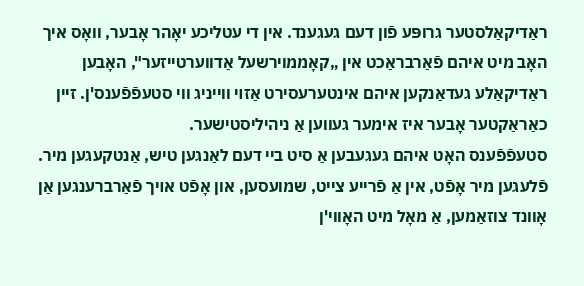ראַדיקאַלסטער גרופּע פֿון דעם געגענד. אין די עטליכע יאָהר אָבער, וואָס איך האָב מיט איהם פֿאַרבראַכט אין „קאָממוירשעל אַדווערטייזער", האָבען ראַדיקאַלע געדאַנקען איהם אינטערעסירט אַזױ ווייניג ווי סטעפֿפֿענס'ן. זיין כאַראַקטער אָבער איז אימער געווען אַ ניהיליסטישער.
סטעפֿפֿענס האָט איהם געגעבען אַ סיט ביי דעם לאַנגען טיש, אַנטקעגען מיר. פֿלעגען מיר אָפֿט, אין אַ פֿרייע צייט, שמועסען, און אָפֿט אױך פֿאַרברענגען אַן אָוונד צוזאַמען, אַ מאָל מיט האָווי'ן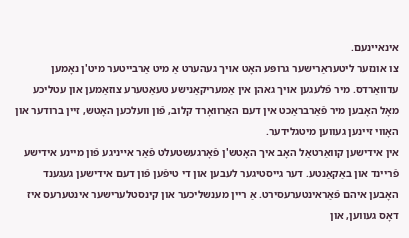אינאײנעם.
צו אונזער ליטעראַרישער גרופּע האָט אױך געהערט אַ מיט אַרבייטער מיט'ן נאָמען עדוואַרדס. מיר פֿלעגען אױך גאהן אין אַמעריקאַנישע טעאַטערע צוזאַמען און עטליכע מאָל האָבען מיר פֿאַרבראַכט אין דעם האַרוואָרד קלוב, פֿון וועלכען האָטש, זיין ברודער און האָווי זיינען געווען מיטגלידער.
אין אידישען קוואַרטאַל האָב איך האָטש'ן פֿאָרגעשטעלט פֿאַר אײניגע פֿון מיינע אידישע פֿריינד און באַקאַנטע. דער גייסטיגער לעבען און די טיפֿען פֿון דעם אידישען געגענד האָבען איהם פֿאַראינטערעסירט. אַ ריין מענשליכער און קינסטלערישער אינטערעס איז דאָס געווען, און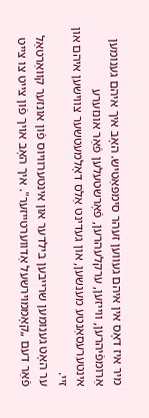מיר איז דאָס אין איהם געווען זעהר סימפּאַטיש. האָב איך איהם גענומען אַרומפֿיהרען, ווייזען, ערקלעהרען, פֿאָרשטעלען פֿאַר אונזערע אינטערעסאַנטע מענשען, און געדינט אַלס דאָלמעטשער צווישען איהם און זיי.
ער האָט גענומען שרייבען בילדער און אינטערוויוס פֿון אונזער קוואַרטאַל פֿאַר דעם „קאָממוירשעל אַדווערטייזער". איך האָב אױך פֿון צייט צו צייט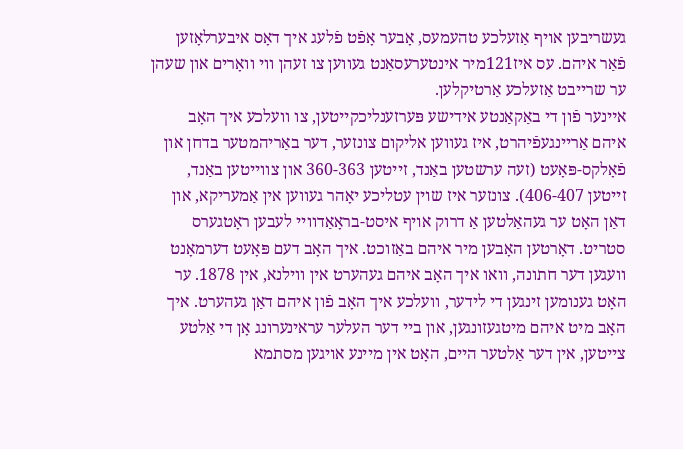געשריבען אױף אַזעלכע טהעמעס, אָבער אָפֿט פֿלעג איך דאָס איבערלאָזען פֿאַר איהם. עס איז121מיר אינטערעסאַנט געווען צו זעהן ווי וואָרים און שעהן ער שרייבט אַזעלכע אַרטיקלען.
אײנער פֿון די באַקאַנטע אידישע פּערזענליכקייטען, צו וועלכע איך האָב איהם אַריינגעפֿיהרט, איז געווען אליקום צונזער, דער באַריהמטער בדחן און פֿאָלקס-פּאָעט (זעה ערשטען באַנד, זייטען 360-363 און צווייטען באַנד, זייטען 406-407). צונזער איז שױן עטליכע יאָהר געווען אין אַמעריקא, און דאַן האָט ער געהאַלטען אַ דרוק אױף איסט-בראָאַדוויי לעבען ראָטגערס סטריט. דאָרטען האָבען מיר איהם באַזוכט. איך האָב דעם פּאָעט דערמאָנט וועגען דער חתונה, וואו איך האָב איהם געהערט אין ווילנא, אין 1878. ער האָט גענומען זינגען די לידער, וועלכע איך האָב פֿון איהם דאַן געהערט. איך האָב מיט איהם מיטגעזונגען, און ביי דער העלער עראינערונג אָן די אַלטע צייטען, אין דער אַלטער היים, האָט אין מיינע אױגען מסתמא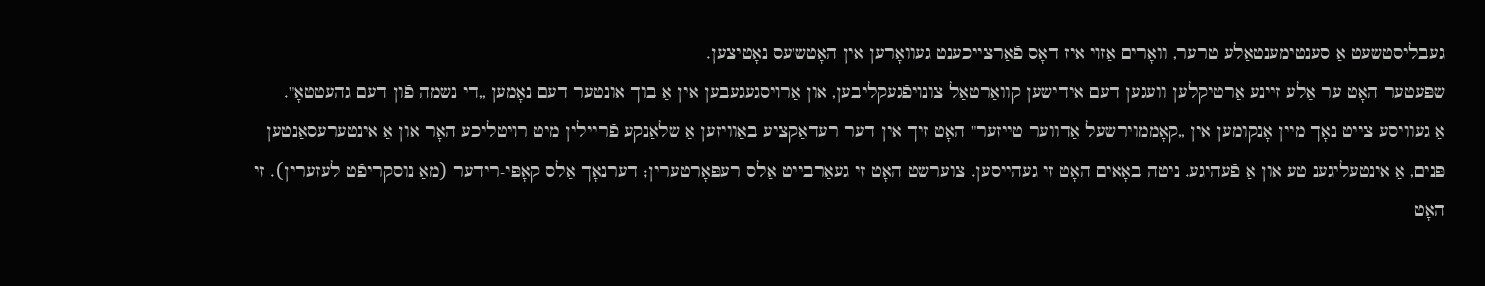געבליסטשעט אַ סענטימענטאַלע טרער, וואָרים אַזױ איז דאָס פֿאַרצייכענט געוואָרען אין האָטש'עס נאָטיצען.
שפּעטער האָט ער אַלע זיינע אַרטיקלען וועגען דעם אידישען קוואַרטאַל צונױפֿגעקליבען, און אַרױסגעגעבען אין אַ בוך אונטער דעם נאָמען „די נשמה פֿון דעם גהעטטאָ".
אַ געוויסע צייט נאָך מיין אָנקומען אין „קאָממוירשעל אַדווער טייזער" האָט זיך אין דער רעדאַקציע באַוויזען אַ שלאַנקע פֿריילין מיט רױטליכע האָר און אַ אינטערעסאַנטען פּנים, אַ אינטעליגענ טע און אַ פֿעהיגע. ניטה באָאים האָט זי געהייסען. צוערשט האָט זי געאַרבייט אַלס רעפּאָרטערין; דערנאָך אַלס קאָפּי-רידער (מאַ נוסקריפֿט לעזערין). זי האָט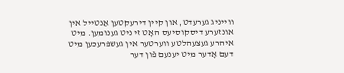ווייניג גערעדט, און קיין דירעקטען אַנטייל אין אונזערע דיסקוסיעס האָט זי ניט גענומען. מיט איהרע געצעהלטע ווערטער אין געשפּרעכען מיט דעם אָדער מיט יענעם פֿון דער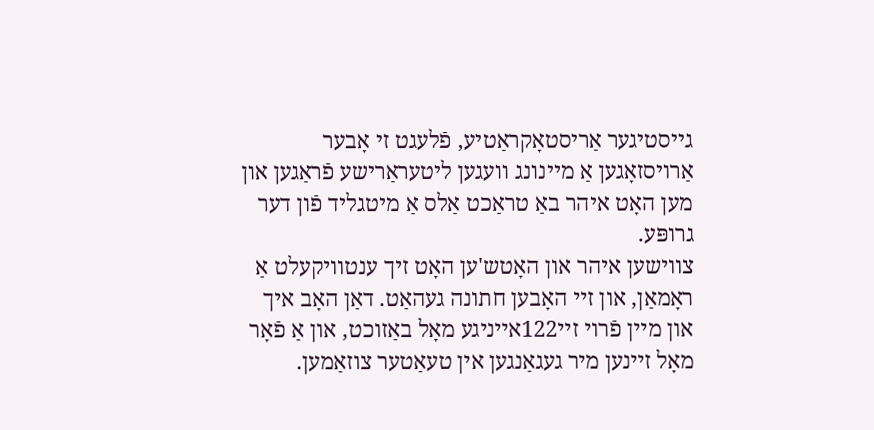גייסטיגער אַריסטאָקראַטיע, פֿלעגט זי אָבער אַרױסזאָגען אַ מײנונג וועגען ליטעראַרישע פֿראַגען און מען האָט איהר באַ טראַכט אַלס אַ מיטגליד פֿון דער גרופּע.
צווישען איהר און האָטש'ען האָט זיך ענטוויקעלט אַ ראָמאַן, און זיי האָבען חתונה געהאַט. דאַן האָב איך און מיין פֿרוי זיי122אײניגע מאָל באַזוכט, און אַ פֿאָר מאָל זיינען מיר געגאַנגען אין טעאַטער צוזאַמען.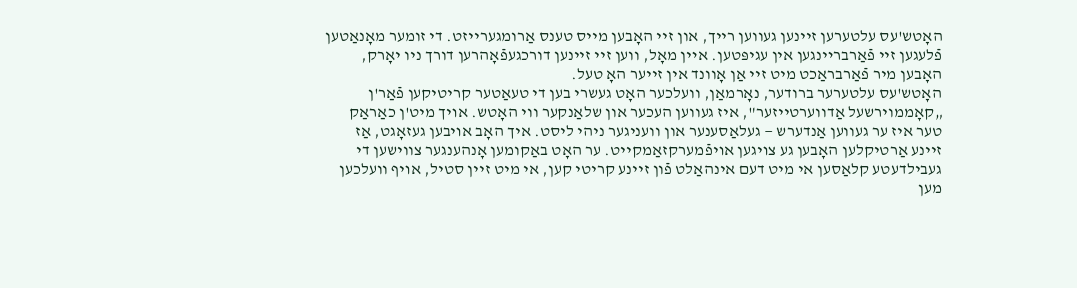האָטש'עס עלטערען זיינען געווען רייך, און זיי האָבען מייס טענס אַרומגערייזט. די זומער מאָנאַטען פֿלעגען זיי פֿאַרברײנגען אין עגיפּטען. אײן מאָל, ווען זיי זיינען דורכגעפֿאָהרען דורך ניו יאָרק, האָבען מיר פֿאַרבראַכט מיט זיי אַן אָוונד אין זייער האָ טעל.
האָטש'עס עלטערער ברודער, נאָרמאַן, וועלכער האָט געשרי בען די טעאַטער קריטיקען פֿאַר'ן „קאָממוירשעל אַדווערטייזער", איז געווען העכער און שלאַנקער ווי האָטש. אױך מיט'ן כאַראַק טער איז ער געווען אַנדערש — געלאַסענער און וועניגער ניהי ליסט. איך האָב אױבען געזאָגט, אַז זיינע אַרטיקלען האָבען גע צױגען אױפֿמערקזאַמקייט. ער האָט באַקומען אָנהענגער צווישען די געבילדעטע קלאַסען אי מיט דעם אינהאַלט פֿון זיינע קריטי קען, אי מיט זיין סטיל, אױף וועלכען מען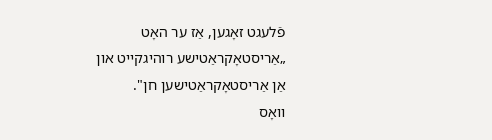פֿלעגט זאָגען, אַז ער האָט „אַריסטאָקראַטישע רוהיגקייט און אַן אַריסטאָקראַטישען חן".
וואָס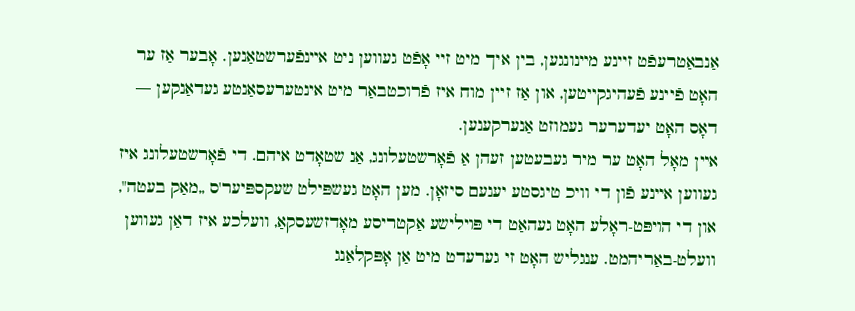אַנבאַטרעפֿט זיינע מײנונגען, בין איך מיט זיי אָפֿט געווען ניט אײנפֿערשטאַנען. אָבער אַז ער האָט פֿיינע פֿעהיגקייטען, און אַז זיין מוח איז פֿרוכטבאַר מיט אינטערעסאַנטע געדאַנקען — דאָס האָט יעדערער געמוזט אַנערקענען.
אײן מאָל האָט ער מיר געבעטען זעהן אַ פֿאָרשטעלונג, אַנ שטאָדט איהם. די פֿאָרשטעלונג איז געווען אײנע פֿון די וויכ טיגסטע יענעם סיזאָן. מען האָט געשפּילט שעקספּיער'ס „מאַק בעטה", און די הױפּט-ראָלע האָט געהאַט די פּױלישע אַקטריסע מאָדזשעסקאַ, וועלכע איז דאַן געווען וועלט-באַריהמט. ענגליש האָט זי גערעדט מיט אַן אָפּקלאַנג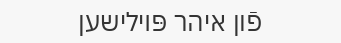פֿון איהר פּױלישען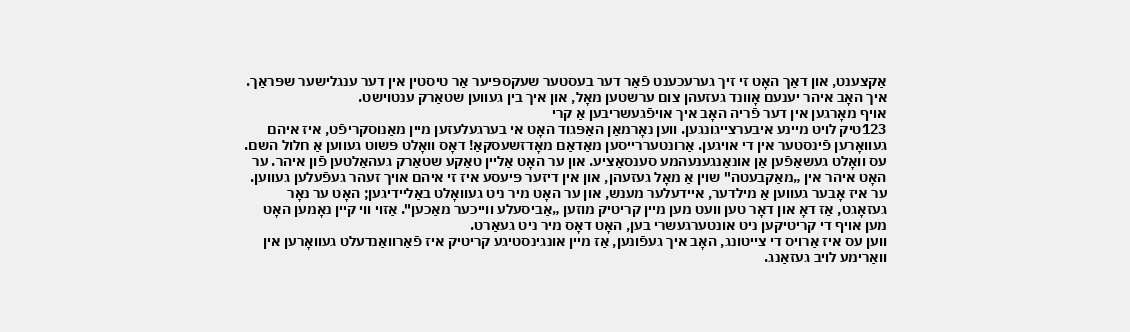אַקצענט, און דאַך האָט זי זיך גערעכענט פֿאַר דער בעסטער שעקספּיער אַר טיסטין אין דער ענגלישער שפּראַך. איך האָב איהר יענעם אָוונד געזעהן צום ערשטען מאָל, און איך בין געווען שטאַרק ענטוישט.
אױף מאָרגען אין דער פֿריה האָב איך אױפֿגעשריבען אַ קרי
123טיק לױט מיינע איבערצייגונגען. ווען נאָרמאַן האַפּגוד האָט אי בערגעלעזען מיין מאַנוסקריפֿט, איז איהם געוואָרען פֿינסטער אין די אױגען. אַרונטעררייסען מאַדאַם מאָדזשעסקאַ! דאָס וואָלט פּשוט געווען אַ חלול השם. עס וואָלט געשאַפֿען אַן אונאַנגענעהמע סענסאַציע. און ער האָט אַליין טאַקע שטאַרק געהאַלטען פֿון איהר. ער האָט איהר אין „מאַקבעטה" שױן אַ מאָל געזעהן, און אין דיזער פּיעסע איז זי איהם אױך זעהר געפֿעלען געווען. ער איז אָבער געווען אַ מילדער, אײדעלער מענש, און ער האָט מיר ניט געוואָלט באַלײדיגען; האָט ער נאָר געזאָגט, אַז דאָ און דאָר טען וועט מען מיין קריטיק מוזען „אַביסעלע ווייכער מאַכען". אַזױ ווי קיין נאָמען האָט מען אױף די קריטיקען ניט אונטערגעשרי בען, האָט דאָס מיר ניט געאַרט.
ווען עס איז אַרױס די צייטונג, האָב איך געפֿונען, אַז מיין אונגינסטיגע קריטיק איז פֿאַרוואַנדעלט געוואָרען אין וואַרימע לױב געזאַנג.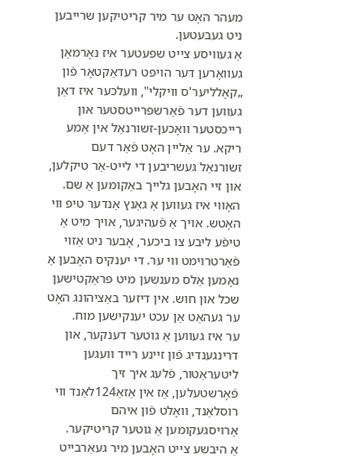מעהר האָט ער מיר קריטיקען שרייבען ניט געבעטען.
אַ געוויסע צייט שפּעטער איז נאָרמאַן געוואָרען דער הױפּט רעדאַקטאָר פֿון „קאָלליער'ס וויקלי", וועלכער איז דאַן געווען דער פֿאַרשפּרייטסטער און רייכסטער וואָכען-זשורנאַל אין אַמע ריקא. ער אַליין האָט פֿאַר דעם זשורנאַל געשריבען די לײט-אַר טיקלען, און זיי האָבען גלייך באַקומען אַ שם.
האָווי איז געווען אַ גאַנץ אַנדער טיפּ ווי האָטש. אױך אַ פֿעהיגער, אױך מיט אַ טיפֿע ליבע צו ביכער, אָבער ניט אַזױ פֿאַרטרױמט ווי ער. די יענקיס האָבען אַ נאָמען אַלס מענשען מיט פּראַקטישען שכל און חוש. אין דיזער באַציהונג האָט ער געהאַט אַן עכט יענקישען מוח.
ער איז געווען אַ גוטער דענקער, און דרינגענדיג פֿון זיינע רייד וועגען ליטעראַטור, פֿלעג איך זיך פֿאָרשטעלען, אַז אין אַזאַ124לאַנד ווי רוסלאַנד, וואָלט פֿון איהם אַרױסגעקומען אַ גוטער קריטיקער.
אַ היבשע צייט האָבען מיר געאַרבייט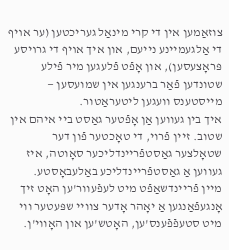צוזאַמען אין די קרי מינאַל געריכטען (ער אױף די אַלגעמיינע נייעם, און איך אױף די גרױסע פּראָצעסען), און אָפֿט פֿלעגען מיר פֿילע שטונדען פֿאַר ברענגען אין שמועסען — מייסטענס וועגען ליטעראַטור.
איך בין געווען אַן אָפֿטער גאַסט ביי איהם אין שטוב. זיין פֿרוי, די טאָכטער פֿון דער שטאָלצער גאַסטפֿריינדליכער סאָוטה, איז געווען אַ גאַסטפֿריינדליכע באַלעבאָסטע.
מיין פֿריינדשאַפֿט מיט לעפֿעוור'ען האָט זיך אָנגעפֿאַנגען אַ יאָהר אָדער צוויי שפּעטער ווי מיט סטעפֿפֿענס'ען, האָטש'ען און האָווי'ן.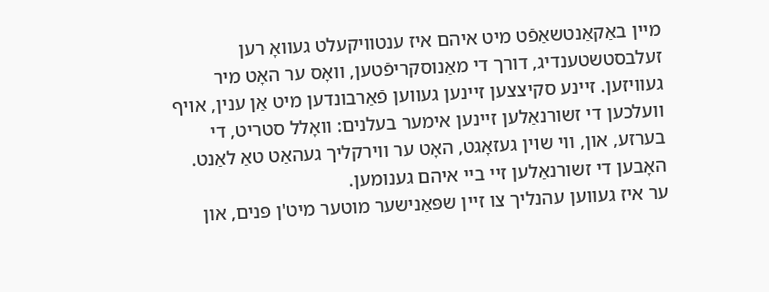מיין באַקאַנטשאַפֿט מיט איהם איז ענטוויקעלט געוואָ רען זעלבסטשטענדיג, דורך די מאַנוסקריפֿטען, וואָס ער האָט מיר געוויזען. זיינע סקיצצען זיינען געווען פֿאַרבונדען מיט אַן ענין, אױף וועלכען די זשורנאַלען זיינען אימער בעלנים: וואָלל סטריט, די בערזע, און, ווי שױן געזאָגט, האָט ער ווירקליך געהאַט טאַ לאַנט. האָבען די זשורנאַלען זיי ביי איהם גענומען.
ער איז געווען עהנליך צו זיין שפּאַנישער מוטער מיט'ן פּנים, און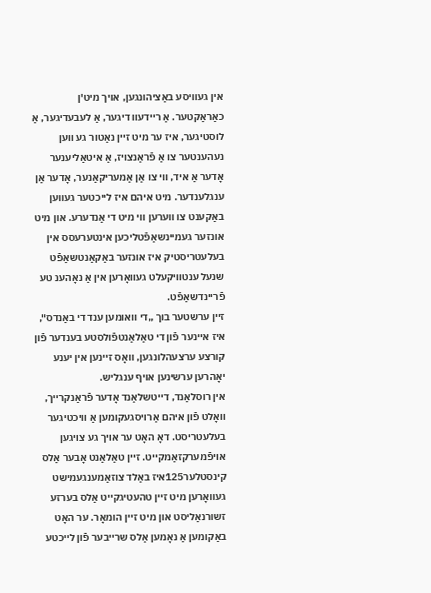אין געוויסע באַציהונגען, אױך מיט'ן כאַראַקטער. אַ ריידעוו דיגער, אַ לעבעדיגער, אַ לוסטיגער, איז ער מיט זיין נאַטור גע ווען נעהענטער צו אַ פֿראַנצויז, אַ איטאַליענער אָדער אַ איד, ווי צו אַן אַמעריקאַנער, אָדער אַן ענגלענדער. מיט איהם איז לייכטער געווען באַקענט צו ווערען ווי מיט די אַנדערע. און מיט אונזער געמיינשאַפֿטליכען אינטערעסס אין בעלעטריסטיק איז אונזער באַקאַנטשאַפֿט שנעל ענטוויקעלט געוואָרען אין אַ נאָהענ טע פֿריינדשאַפֿט.
זיין ערשטער בוך „די וואומען ענד די באַנדס", איז אײנער פֿון די טאַלאַנטפֿולסטע בענדער פֿון קורצע ערצעהלונגען, וואָס זיינען אין יענע יאָהרען ערשינען אױף ענגליש.
אין רוסלאַנד, דייטשלאַנד אָדער פֿראַנקרייך, וואָלט פֿון איהם אַרױסגעקומען אַ וויכטיגער בעלעטריסט. דאָ האָט ער אױך גע צױגען אױפֿמערקזאַמקייט. זיין טאַלאַנט אָבער אַלס קינסטלער125איז באַלד צוזאַמענגעמישט געוואָרען מיט זיין טהעטיגקייט אַלס בערזע זשורנאַליסט און מיט זיין הומאָר. ער האָט באַקומען אַ נאָמען אַלס שרייבער פֿון לייכטע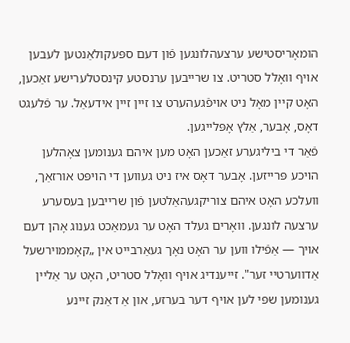הומאָריסטישע ערצעהלונגען פֿון דעם ספּעקולאַנטען לעבען אױף וואָלל סטריט. צו שרייבען ערנסטע קינסטלערישע זאַכען, האָט קיין מאָל ניט אױפֿגעהערט צו זיין זיין אידעאַל. ער פֿלעגט דאָס, אָבער, אַלץ אָפּלייגען.
פֿאַר די ביליגערע זאַכען האָט מען איהם גענומען צאָהלען הױכע פּרייזען. אָבער דאָס איז ניט געווען די הױפּט אורזאַך, וועלכע האָט איהם צוריקגעהאַלטען פֿון שרייבען בעסערע ערצעה לונגען. וואָרים געלד האָט ער געמאַכט גענוג אָהן דעם אױך — אַפֿילו ווען ער האָט נאָך געאַרבייט אין „קאָממוירשעל אַדווערטיי זער". זייענדיג אױף וואָלל סטריט, האָט ער אַליין גענומען שפּי לען אױף דער בערזע, און אַ דאַנק זיינע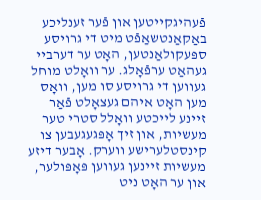פֿעהיגקייטען און פֿער זענליכע באַקאַנטשאַפֿט מיט די גרױסע ספּעקולאַנטען, האָט ער דערביי געהאַט ערפֿאָלג. ער וואָלט מוחל געווען די גרױסע סו מען, וואָס מען האָט איהם געצאָלט פֿאַר זיינע לייכטע וואָלל סטרי טער מעשיות, און זיך אָפּגעגעבען צו קינסטלערישע ווערק. אָבער דיזע מעשיות זיינען געווען פּאָפּולער, און ער האָט ניט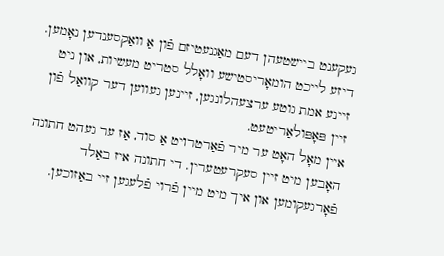געקענט ביישטעהן דעם מאַגנעטיזם פֿון אַ וואַקסענדען נאָמען. דיזע לייכט הומאָריסטישע וואָלל סטריט מעשיות, און ניט זיינע אמת גוטע ערצעהלונגען, זיינען געווען דער קוואַל פֿון זיין פּאָפּולאַריטעט.
אײן מאָל האָט ער מיר פֿאַרטרױט אַ סוד, אַז ער געהט חתונה האָבען מיט זיין סעקרעטערין. די חתונה איז באַלד פֿאָרגעקומען און איך מיט מיין פֿרוי פֿלעגען זיי באַזוכען.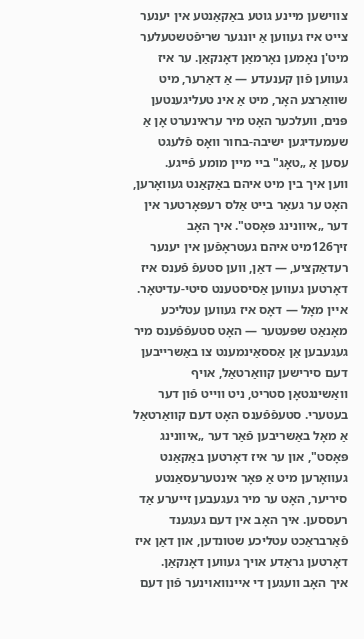צווישען מיינע גוטע באַקאַנטע אין יענער צייט איז געווען אַ יונגער שריפֿטשטעלער מיט'ן נאָמען נאָרמאַן דאָנקאַן. ער איז געווען פֿון קענעדע — אַ דאַרער, מיט שוואַרצע האָר, מיט אַ אינ טעליגענטען פּנים, וועלכער האָט מיר עראינערט אָן אַ שעמעדיגען ישיבה-בחור וואָס פֿלעגט עסען אַ „טאָג" ביי מיין מומע פֿייגע.
ווען איך בין מיט איהם באַקאַנט געוואָרען, האָט ער געאַר בייט אַלס רעפּאָרטער אין דער „איוונינג פּאָסט". איך האָב זיך126מיט איהם געטראָפֿען אין יענער רעדאַקציע, — דאַן, ווען סטעפֿ פֿענס איז דאָרטען געווען אַסיסטענט סיטי-עדיטאָר.
אײן מאָל — דאָס איז געווען עטליכע מאָנאַט שפּעטער — האָט סטעפֿפֿענס מיר געגעבען אַן אַססאַינמענט צו באַשרייבען דעם סירישען קוואַרטאַל, אױף וואַשינגטאָן סטריט, ניט ווייט פֿון דער בעטערי. סטעפֿפֿענס האָט דעם קוואַרטאַל אַ מאָל באַשריבען פֿאַר דער „איוונינג פּאָסט", און ער איז דאָרטען באַקאַנט געוואָרען מיט אַ פּאָר אינטערעסאַנטע סיריער, האָט ער מיר געגעבען זייערע אַד רעססען. איך האָב אין דעם געגענד פֿאַרבראַכט עטליכע שטונדען, און דאַן איז דאָרטען גראַדע אױך געווען דאָנקאַן.
איך האָב וועגען די אײנוואױנער פֿון דעם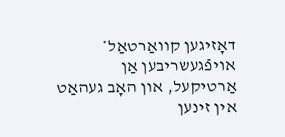דאָזיגען קוואַרטאַל* אױפֿגעשריבען אַן אַרטיקעל, און האָב געהאַט אין זינען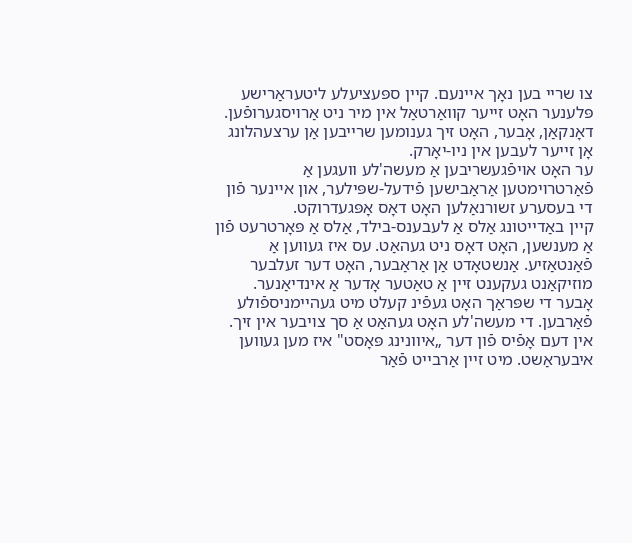צו שריי בען נאָך אײנעם. קיין ספּעציעלע ליטעראַרישע פּלענער האָט זייער קוואַרטאַל אין מיר ניט אַרױסגערופֿען. דאָנקאַן, אָבער, האָט זיך גענומען שרייבען אַן ערצעהלונג אָן זייער לעבען אין ניו-יאָרק.
ער האָט אױפֿגעשריבען אַ מעשה'לע וועגען אַ פֿאַרטרױמטען אַראַבישען פֿידעל-שפּילער, און אײנער פֿון די בעסערע זשורנאַלען האָט דאָס אָפּגעדרוקט.
קיין באַדייטונג אַלס אַ לעבענס-בילד, אַלס אַ פּאָרטרעט פֿון אַ מענשען, האָט דאָס ניט געהאַט. עס איז געווען אַ פֿאַנטאַזיע. אַנשטאָדט אַן אַראַבער, האָט דער זעלבער מוזיקאַנט געקענט זיין אַ טאַטער אָדער אַ אינדיאַנער. אָבער די שפּראַך האָט געפֿינ קעלט מיט געהיימניספֿולע פֿאַרבען. די מעשה'לע האָט געהאַט אַ סך צױבער אין זיך.
אין דעם אָפֿיס פֿון דער „איוונינג פּאָסט" איז מען געווען איבעראַשט. מיט זיין אַרבייט פֿאַר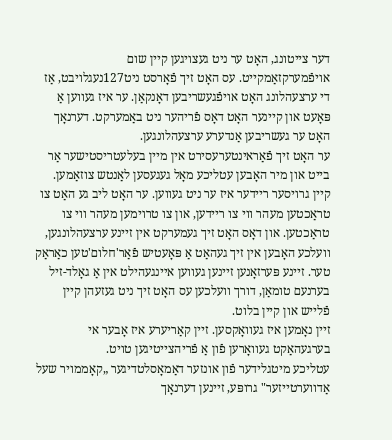דער צייטונג, האָט ער ניט געצױגען קיין שום אױפֿמערקזאַמקייט. עס האָט זיך פֿאָרסט ניט127נעגלױבט, אַז די ערצעהלונג האָט אױפֿגעשריבען דאָנקאַן. ער איז געווען אַ פּאָעט און קיינער האָט דאָס פֿריהער ניט באַמערקט. דערנאָך האָט ער געשריבען אַנדערע ערצעהלונגען.
ער האָט זיך פֿאַראינטערעסירט אין מיין בעלעטריסטישער אַר בייט און מיר האָבען עטליכע מאָל געגעסען לאַנטש צוזאַמען.
קיין גרױסער ריידער איז ער ניט געווען. ער האָט ליב גע האַט צו טראַכטען מעהר ווי צו ריידען, און צו טרױמען מעהר ווי צו טראַכטען. און דאָס האָט זיך געמערקט אין זיינע ערצעהלונגען, וועלכע האָבען אין זיך געהאַט אַ פּאָעטיש פֿאַר'חלום'טען כאַראַק טער. זיינע פּערזאָנען זיינען געווען אײנגעהילט אין אַ גאָלד-זיל בערנעם טומאַן, דורך וועלכען עס האָט זיך ניט געזעהן קיין פֿלייש און קיין בלוט.
זיין נאָמען איז געוואָקסען. זיין קאַריערע איז אָבער אי בערגעהאַקט געוואָרען פֿון אַ פֿריהצייטיגען טױט.
עטליכע מיטגלידער פֿון אונזער דאַמאָסלטדיגער „קאָממויר שעל אַדווערטייזער" גרופּע, זיינען דערנאָך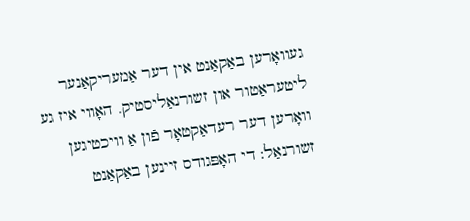געוואָרען באַקאַנט אין דער אַמעריקאַנער ליטעראַטור און זשורנאַליסטיק. האָווי איז גע וואָרען דער רעדאַקטאָר פֿון אַ וויכטיגען זשורנאַל: די האָפּגודס זיינען באַקאַנט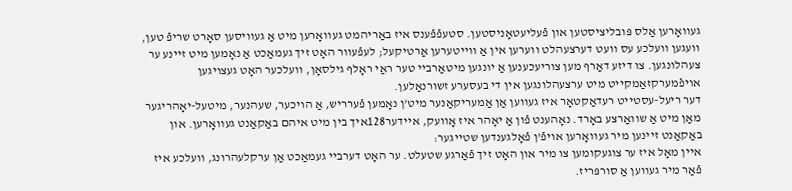געוואָרען אַלס פּובליציסטען און פֿעליעטאָניסטען. סטעפֿפֿענס איז באַריהמט געוואָרען מיט אַ געוויסען סאָרט שריפֿ טען, וועגען וועלכע עס וועט דערצעהלט ווערען אין אַ ווייטערען אַרטיקעל; לעפֿעוור האָט זיך געמאַכט אַ נאָמען מיט זיינע ער צעהלונגען. צו דיזע דאַרף מען צוריעכענען אַ יונגען מיטאַרביי טער ראַי ראָלף גילסאָן, וועלכער האָט געצױגען אױפֿמערקזאַמקייט מיט ערצעהלונגען אין די בעסערע זשורנאַלען.
דער ריעל-עסטייט רעדאַקטאָר איז געווען אַן אַמעריקאַנער מיט'ן נאָמען פֿערריש, אַ הױכער, שעהנער, מיטעל-יאָהריגער מאַן מיט אַ שוואַרצע באָרד. נאָהענט פֿון אַ יאָהר איז אָוועק, אײדער128איך בין מיט איהם באַקאַנט געוואָרען. און באַקאַנט זיינען מיר געוואָרען אױפֿ'ן פֿאָלגענדען שטייגער:
אײן מאָל איז ער צוגעקומען צו מיר און האָט זיך פֿאַרגע שטעלט. ער האָט דערביי געמאַכט אַן ערקלעהרונג, וועלכע איז פֿאַר מיר געווען אַ סורפּריז.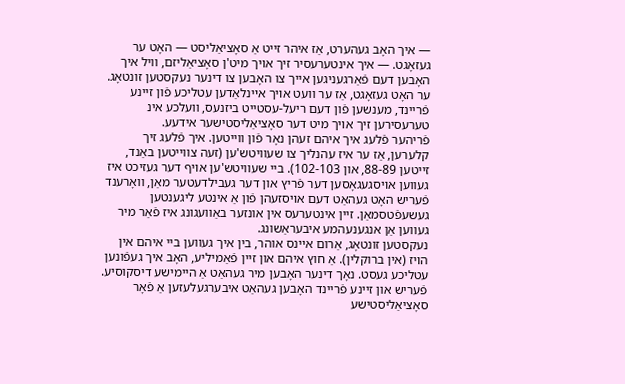— איך האָב געהערט, אַז איהר זייט אַ סאָציאַליסט — האָט ער געזאָגט. — איך אינטערעסיר זיך אױך מיט'ן סאָציאַליזם, וויל איך האָבען דעם פֿאַרגעניגען אייך צו האָבען צו דינער נעקסטען זונטאָג.
ער האָט געזאָגט, אַז ער וועט אױך אײנלאַדען עטליכע פֿון זיינע פֿריינד, מענשען פֿון דעם ריעל-עסטייט ביזנעס, וועלכע אינ טערעסירען זיך אױך מיט דער סאָציאַליסטישער אידעע.
פֿריהער פֿלעג איך איהם זעהן נאָר פֿון ווייטען. איך פֿלעג זיך קלערען, אַז ער איז עהנליך צו שעוויטש'ען (זעה צווייטען באַנד, זייטען 88-89, און 102-103). ביי שעוויטש'ען אױף דער געזיכט איז געווען אױסגעגאָסען דער פֿריץ און דער געבילדעטער מאַן, וואָרענד פֿעריש האָט געהאַט דעם אױסזעהן פֿון אַ אינטע ליגענטען געשעפֿטסמאַן. זיין אינטערעס אין אונזער באַוועגונג איז פֿאַר מיר געווען אַן אנגענעהמע איבעראַשונג.
נעקסטען זונטאָג, אַרום אײנס אוהר, בין איך געווען ביי איהם אין הױז (אין ברוקלין). אַ חוץ איהם און זיין פֿאַמיליע, האָב איך געפֿונען עטליכע געסט. נאָך דינער האָבען מיר געהאַט אַ היימישע דיסקוסיע. פֿעריש און זיינע פֿריינד האָבען געהאַט איבערגעלעזען אַ פֿאָר סאָציאַליסטישע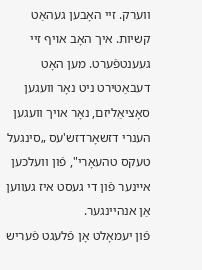ווערק. זיי האָבען געהאַט קשיות. איך האָב אױף זיי געענטפֿערט. מען האָט דעבאַטירט ניט נאָר וועגען סאָציאַליזם, נאָר אױך וועגען הענרי דזשאָרדזש'עס „סינגעל טעקס טהעאָרי", פֿון וועלכען אײנער פֿון די געסט איז געווען אַן אנהיינגער.
פֿון יעמאָלט אָן פֿלעגט פֿעריש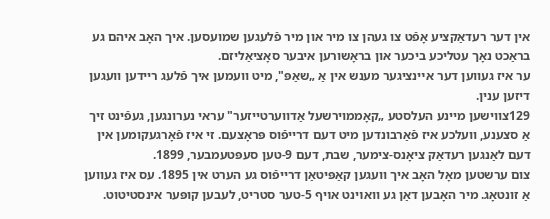אין דער רעדאַקציע אָפֿט צו געהן צו מיר און מיר פֿלעגען שמועסען. איך האָב איהם גע בראַכט נאָך עטליכע ביכער און בראָשורען איבער סאָציאַליזם.
ער איז געווען דער אײנציגער מענש אין אַ „שאַפּ", מיט וועמען איך פֿלעג ריידען וועגען דיזען ענין.
129צווישען מיינע העלסטע „קאָממוירשעל אַדווערטייזער" עראי נערונגען, געפֿינט זיך אַ סצענע, וועלכע איז פֿאַרבונדען מיט דעם דרייפֿוס פּראָצעם. זי איז פֿאָרגעקומען אין דעם לאַנגען רעדאַק ציאָנס-צימער, שבת, דעם 9-טען סעפּטעמבער, 1899.
צום ערשטען מאָל האָב איך וועגען קאַפּיטאַן דרייפֿוס גע הערט אין 1895. עס איז געווען אַ זונטאָג. מיר האָבען דאַן גע וואױנט אױף 5-טער סטריט, לעבען קופּער אינסטיטוט.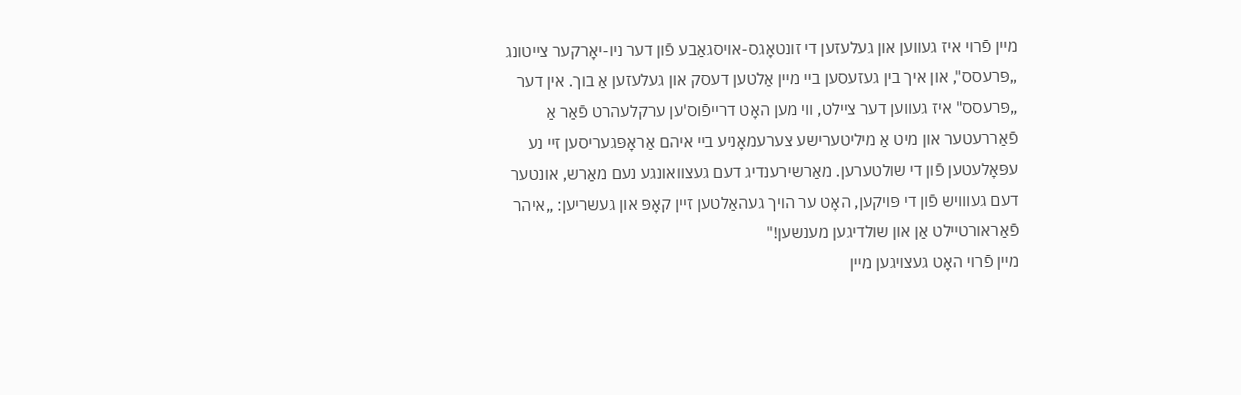מיין פֿרוי איז געווען און געלעזען די זונטאָגס-אױסגאַבע פֿון דער ניו-יאָרקער צייטונג „פּרעסס", און איך בין געזעסען ביי מיין אַלטען דעסק און געלעזען אַ בוך. אין דער „פּרעסס" איז געווען דער ציילט, ווי מען האָט דרייפֿוס'ען ערקלעהרט פֿאַר אַ פֿאַררעטער און מיט אַ מיליטערישע צערעמאָניע ביי איהם אַראָפּגעריסען זיי נע עפּאָלעטען פֿון די שולטערען. מאַרשירענדיג דעם געצוואונגע נעם מאַרש, אונטער דעם געווויש פֿון די פּױקען, האָט ער הױך געהאַלטען זיין קאָפּ און געשריען: „איהר פֿאַראורטיילט אַן און שולדיגען מענשען!"
מיין פֿרוי האָט געצױגען מיין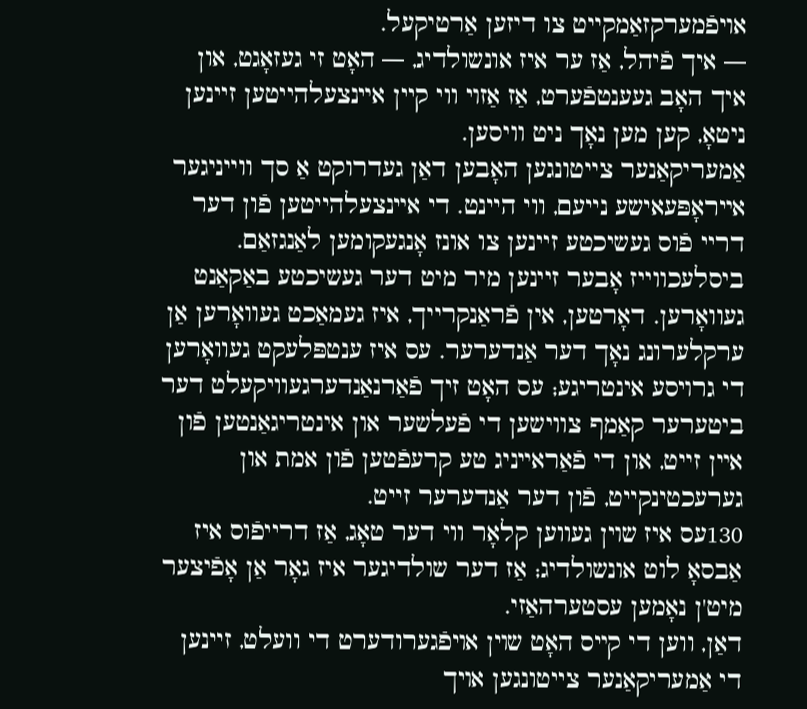אױפֿמערקזאַמקייט צו דיזען אַרטיקעל.
— איך פֿיהל, אַז ער איז אונשולדיג, — האָט זי געזאָגט, און איך האָב געענטפֿערט, אַז אַזױ ווי קיין אײנצעלהייטען זיינען ניטאָ, קען מען נאָך ניט וויסען.
אַמעריקאַנער צייטונגען האָבען דאַן געדרוקט אַ סך ווייניגער אײראָפּעאישע נייעם, ווי היינט. די אײנצעלהייטען פֿון דער דריי פֿוס געשיכטע זיינען צו אונז אָנגעקומען לאַנגזאַם. ביסלעכווייז אָבער זיינען מיר מיט דער געשיכטע באַקאַנט געוואָרען. דאָרטען, אין פֿראַנקרייך, איז געמאַכט געוואָרען אַן ערקלערונג נאָך דער אַנדערער. עס איז ענטפּלעקט געוואָרען די גרױסע אינטריגע; עס האָט זיך פֿאַרנאַנדערגעוויקעלט דער ביטערער קאַמף צווישען די פֿעלשער און אינטריגאַנטען פֿון אײן זייט, און די פֿאַראײניג טע קרעפֿטען פֿון אמת און גערעכטינקייט, פֿון דער אַנדערער זייט.
130עס איז שױן געווען קלאָר ווי דער טאָג, אַז דרייפֿוס איז אַבסאָ לוט אונשולדיג; אַז דער שולדיגער איז גאָר אַן אָפֿיצער מיט'ן נאָמען עסטערהאַזי.
דאַן, ווען די קײס האָט שױן אױפֿגערודערט די וועלט, זיינען די אַמעריקאַנער צייטונגען אױך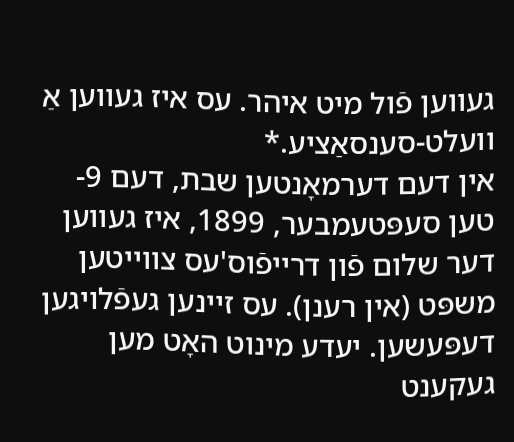געווען פֿול מיט איהר. עס איז געווען אַ וועלט-סענסאַציע.*
אין דעם דערמאָנטען שבת, דעם 9-טען סעפּטעמבער, 1899, איז געווען דער שלום פֿון דרייפֿוס'עס צווייטען משפּט (אין רענן). עס זיינען געפֿלױגען דעפּעשען. יעדע מינוט האָט מען געקענט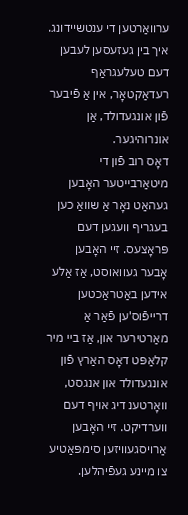ערוואַרטען די ענטשיידונג.
איך בין געזעסען לעבען דעם טעלעגראַף רעדאַקטאָר, אין אַ פֿיבער פֿון אונגעדולד, אַן אונרוהיגער.
דאָס רוב פֿון די מיטאַרבייטער האָבען געהאַט נאָר אַ שוואַ כען בעגריף וועגען דעם פּראָצעס. זיי האָבען אָבער געוואוסט, אַז אַלע אידען באַטראַכטען דרייפֿוס'ען פֿאַר אַ מאַרטירער און, אַז ביי מיר קלאַפּט דאָס האַרץ פֿון אונגעדולד און אנגסט, וואָרטענ דיג אױף דעם ווערדיקט. זיי האָבען אַרױסגעוויזען סימפּאַטיע צו מיינע געפֿיהלען.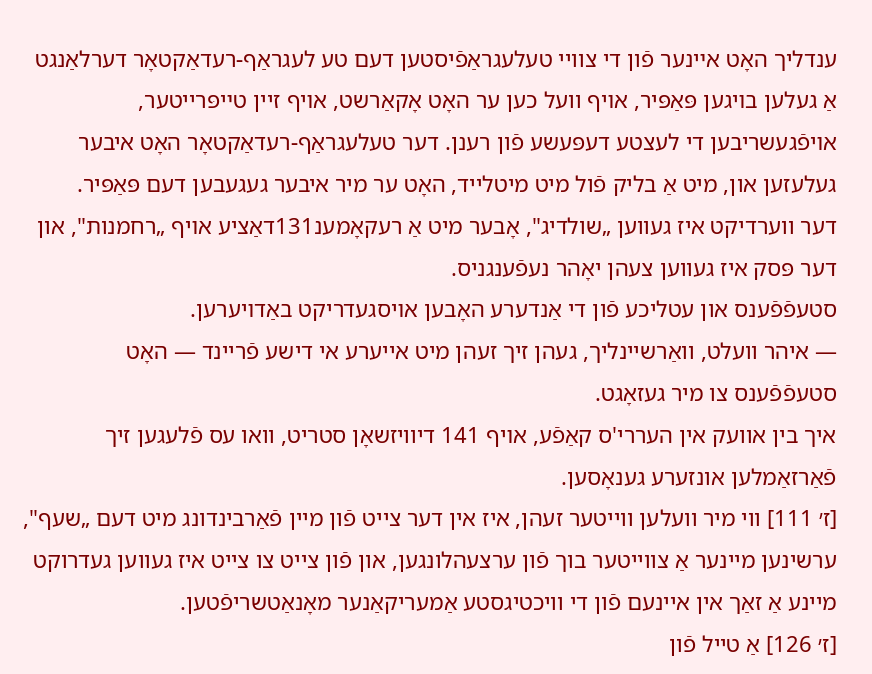ענדליך האָט אײנער פֿון די צוויי טעלעגראַפֿיסטען דעם טע לעגראַף-רעדאַקטאָר דערלאַנגט אַ געלען בױגען פּאַפּיר, אױף וועל כען ער האָט אָקאַרשט, אױף זיין טײפּרייטער, אױפֿגעשריבען די לעצטע דעפּעשע פֿון רענן. דער טעלעגראַף-רעדאַקטאָר האָט איבער געלעזען און, מיט אַ בליק פֿול מיט מיטלייד, האָט ער מיר איבער געגעבען דעם פּאַפּיר.
דער ווערדיקט איז געווען „שולדיג", אָבער מיט אַ רעקאָמענ131דאַציע אױף „רחמנות", און דער פּסק איז געווען צעהן יאָהר נעפֿענגניס.
סטעפֿפֿענס און עטליכע פֿון די אַנדערע האָבען אױסגעדריקט באַדױערען.
— איהר וועלט, וואַרשיינליך, געהן זיך זעהן מיט אייערע אי דישע פֿריינד — האָט סטעפֿפֿענס צו מיר געזאָגט.
איך בין אוועק אין העררי'ס קאַפֿע, אױף 141 דיוויזשאָן סטריט, וואו עס פֿלעגען זיך פֿאַרזאַמלען אונזערע גענאָסען.
[ז׳ 111] ווי מיר וועלען ווייטער זעהן, איז אין דער צייט פֿון מיין פֿאַרבינדונג מיט דעם „שעף", ערשינען מיינער אַ צווייטער בוך פֿון ערצעהלונגען, און פֿון צייט צו צייט איז געווען געדרוקט מיינע אַ זאַך אין איינעם פֿון די וויכטיגסטע אַמעריקאַנער מאָנאַטשריפֿטען.
[ז׳ 126] אַ טייל פֿון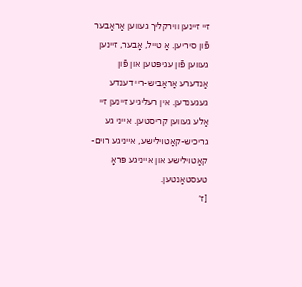זיי זיינען ווירקליך געווען אַראַבער פֿון סיריען. אַ טייל, אָבער, זיינען געווען פֿון עגיפּטען און פֿון אַנדערע אַראַביש-ריי דענדע געגענדען. אין רעליגיע זיינען זיי אַלע געווען קריסטען. אײני גע גריכיש-קאַטױלישע, אײניגע רױם-קאַטױלישע און אײניגע פּראָ טעסטאַנטען.
[ז׳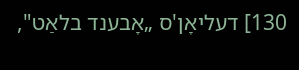130] דעליאָן'ס „אָבענד בלאַט",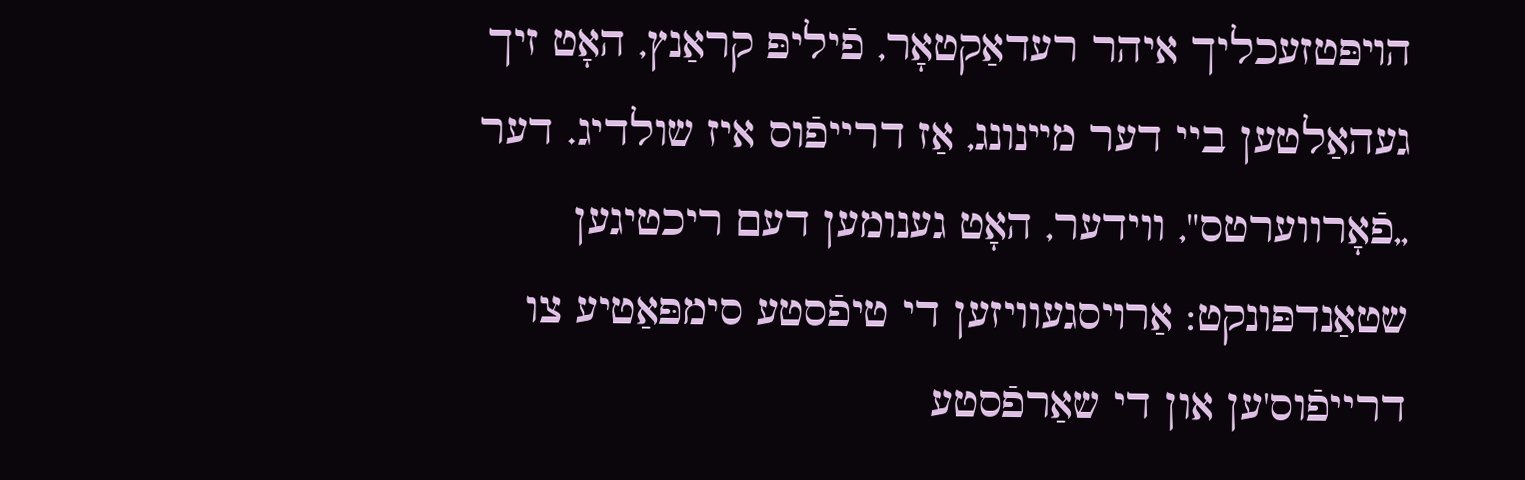הױפּטזעכליך איהר רעדאַקטאָר, פֿיליפּ קראַנץ, האָט זיך געהאַלטען ביי דער מײנונג, אַז דרייפֿוס איז שולדיג. דער „פֿאָרווערטס", ווידער, האָט גענומען דעם ריכטיגען שטאַנדפּונקט: אַרױסגעוויזען די טיפֿסטע סימפּאַטיע צו דרייפֿוס'ען און די שאַרפֿסטע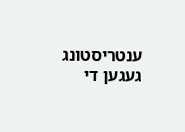ענטריסטונג געגען די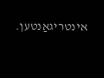אינטריגאַנטען.